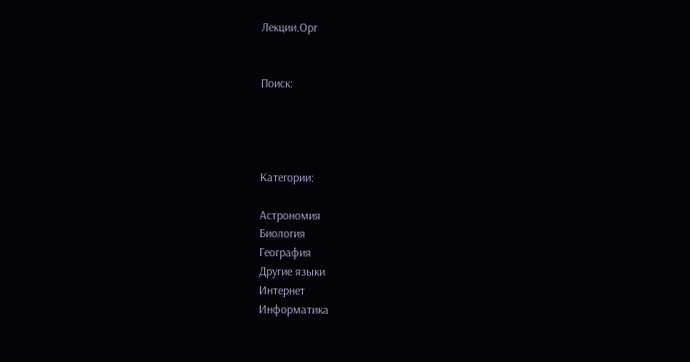Лекции.Орг


Поиск:




Категории:

Астрономия
Биология
География
Другие языки
Интернет
Информатика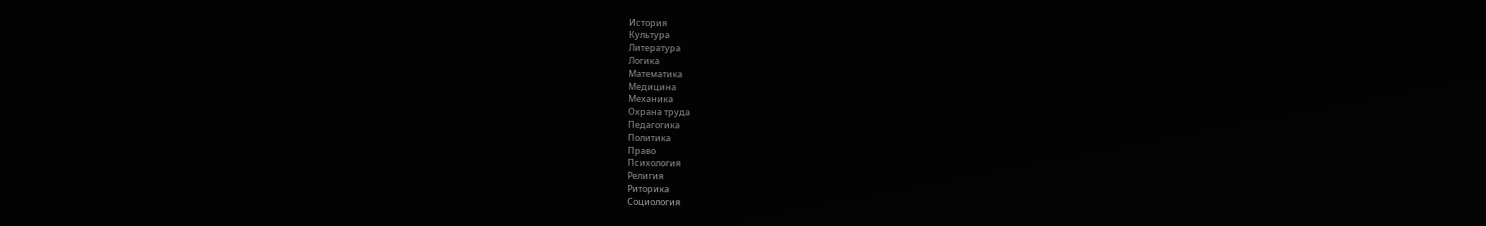История
Культура
Литература
Логика
Математика
Медицина
Механика
Охрана труда
Педагогика
Политика
Право
Психология
Религия
Риторика
Социология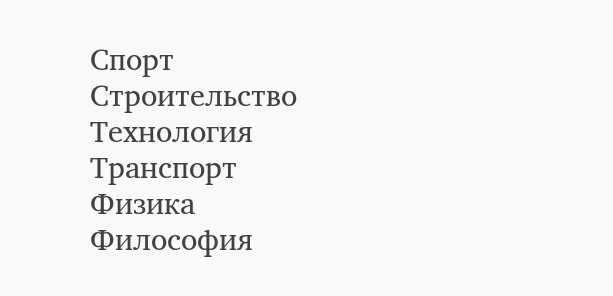Спорт
Строительство
Технология
Транспорт
Физика
Философия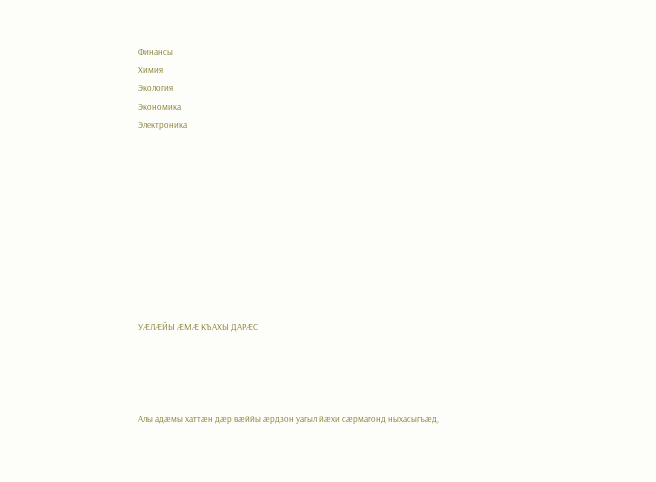Финансы
Химия
Экология
Экономика
Электроника










УÆЛÆЙЫ ÆМÆ КЪАХЫ ДАРÆС




Алы адæмы хаттæн дæр вæййы æрдзон уагыл йæхи сæрмагонд ныхасыгъæд,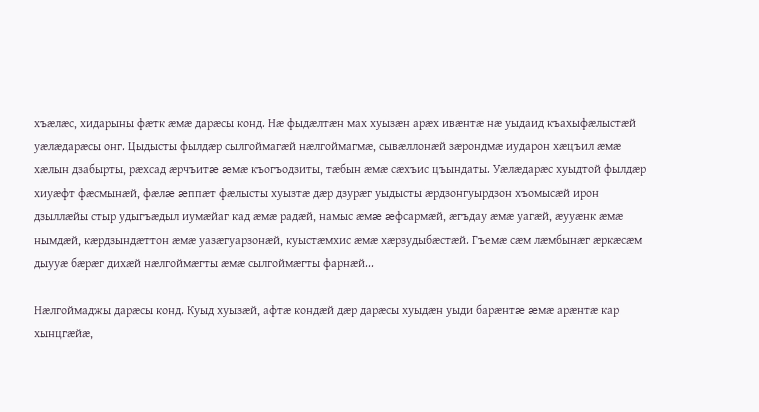хъæлæс, хидарыны фæтк æмæ дарæсы конд. Нæ фыдæлтæн мах хуызæн арæх ивæнтæ нæ уыдаид къахыфæлыстæй уæлæдарæсы онг. Цыдысты фылдæр сылгоймагæй нæлгоймагмæ, сывæллонæй зæрондмæ иударон хæцъил æмæ хæлын дзабырты, рæхсад æрчъитæ æмæ къогъодзиты, тæбын æмæ сæхъис цъындаты. Уæлæдарæс хуыдтой фылдæр хиуæфт фæсмынæй, фæлæ æппæт фæлысты хуызтæ дæр дзурæг уыдысты æрдзонгуырдзон хъомысæй ирон дзыллæйы стыр удыгъæдыл иумæйаг кад æмæ радæй, намыс æмæ æфсармæй, æгъдау æмæ уагæй, æууæнк æмæ нымдæй, кæрдзындæттон æмæ уазæгуарзонæй, куыстæмхис æмæ хæрзудыбæстæй. Гъемæ сæм лæмбынæг æркæсæм дыууæ бæрæг дихæй нæлгоймæгты æмæ сылгоймæгты фарнæй...

Нæлгоймаджы дарæсы конд. Куыд хуызæй, афтæ кондæй дæр дарæсы хуыдæн уыди барæнтæ æмæ арæнтæ кар хынцгæйæ,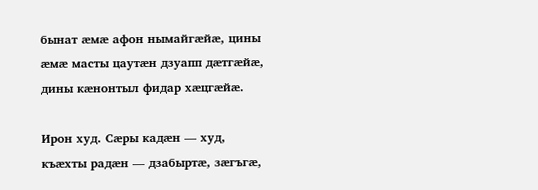бынат æмæ афон нымайгæйæ, цины æмæ масты цаутæн дзуапп дæтгæйæ, дины кæнонтыл фидар хæцгæйæ.

Ирон худ. Сæры кадæн — худ, къæхты радæн — дзабыртæ, зæгъгæ,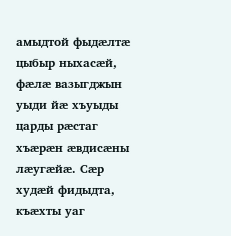амыдтой фыдæлтæ цыбыр ныхасæй, фæлæ вазыгджын уыди йæ хъуыды царды рæстаг хъæрæн æвдисæны лæугæйæ. Сæр худæй фидыдта, къæхты уаг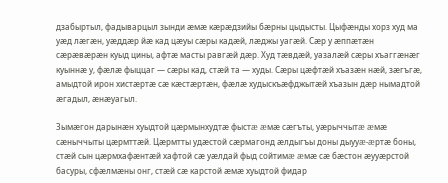дзабыртыл, фадыварцыл зынди æмæ кæрæдзийы бæрны цыдысты. Цыфæнды хорз худ ма уæд лæгæн, уæддæр йæ кад цæуы сæры кадæй, лæджы уагæй. Сæр у æппæтæн сæрæвæрæн куыд цины, афтæ масты равгæй дæр. Худ тæвдæй, уазалæй сæры хъаггæнæг куыннæ у, фæлæ фыццаг — сæры кад, стæй та — худы. Сæры цæфтæй хъазæн нæй, зæгъгæ, амыдтой ирон хистæртæ сæ кæстæртæн, фæлæ худыскъæфджытæй хъазын дæр нымадтой æгадыл, æнæуагыл.

Зымæгон дарынæн хуыдтой цæрмынхудтæ фыстæ æмæ сæгъты, уæрыччытæ æмæ сæныччыты цæрмттæй. Цæрмтты удæстой сæрмагонд æлдыгъы доны дыууæ-æртæ боны, стæй сын цæрмхафæнтæй хафтой сæ уæлдай фыд сойтимæ æмæ сæ бæстон æууæрстой басуры, сфæлмæны онг, стæй сæ карстой æмæ хуыдтой фидар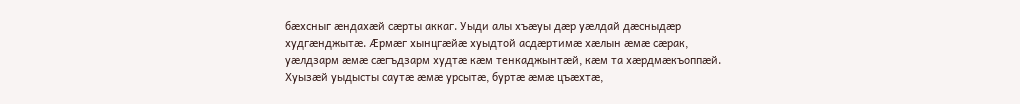бæхсныг æндахæй сæрты аккаг. Уыди алы хъæуы дæр уæлдай дæсныдæр худгæнджытæ. Æрмæг хынцгæйæ хуыдтой асдæртимæ хæлын æмæ сæрак, уæлдзарм æмæ сæгъдзарм худтæ кæм тенкаджынтæй, кæм та хæрдмæкъоппæй. Хуызæй уыдысты саутæ æмæ урсытæ, буртæ æмæ цъæхтæ,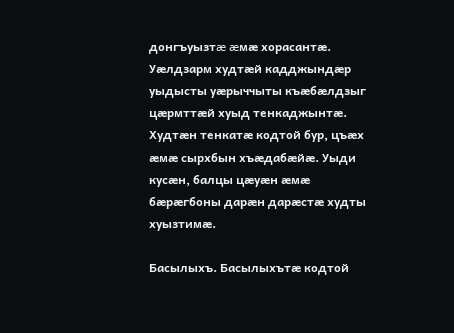донгъуызтæ æмæ хорасантæ. Уæлдзарм худтæй кадджындæр уыдысты уæрыччыты къæбæлдзыг цæрмттæй хуыд тенкаджынтæ. Худтæн тенкатæ кодтой бур, цъæх æмæ сырхбын хъæдабæйæ. Уыди кусæн, балцы цæуæн æмæ бæрæгбоны дарæн дарæстæ худты хуызтимæ.

Басылыхъ. Басылыхътæ кодтой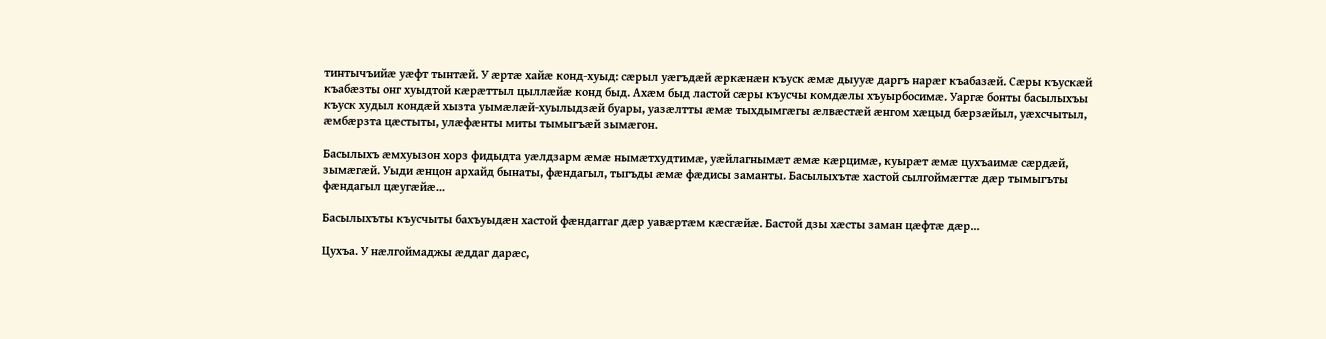тинтычъийæ уæфт тынтæй. У æртæ хайæ конд-хуыд: сæрыл уæгъдæй æркæнæн къуск æмæ дыууæ даргъ нарæг къабазæй. Сæры къускæй къабæзты онг хуыдтой кæрæттыл цыллæйæ конд быд. Ахæм быд ластой сæры къусчы комдæлы хъуырбосимæ. Уаргæ бонты басылыхъы къуск худыл кондæй хызта уымæлæй-хуылыдзæй буары, уазæлтты æмæ тыхдымгæгы æлвæстæй æнгом хæцыд бæрзæйыл, уæхсчытыл, æмбæрзта цæстыты, улæфæнты миты тымыгъæй зымæгон.

Басылыхъ æмхуызон хорз фидыдта уæлдзарм æмæ нымæтхудтимæ, уæйлагнымæт æмæ кæрцимæ, куырæт æмæ цухъаимæ сæрдæй, зымæгæй. Уыди æнцон архайд бынаты, фæндагыл, тыгъды æмæ фæдисы заманты. Басылыхътæ хастой сылгоймæгтæ дæр тымыгъты фæндагыл цæугæйæ...

Басылыхъты къусчыты бахъуыдæн хастой фæндаггаг дæр уавæртæм кæсгæйæ. Бастой дзы хæсты заман цæфтæ дæр...

Цухъа. У нæлгоймаджы æддаг дарæс,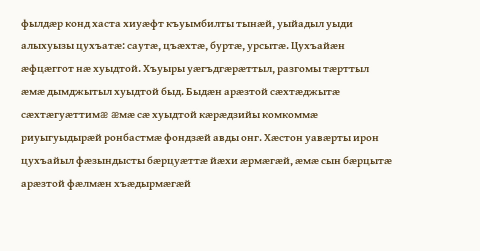фылдæр конд хаста хиуæфт къуымбилты тынæй, уыйадыл уыди алыхуызы цухъатæ: саутæ, цъæхтæ, буртæ, урсытæ. Цухъайæн æфцæггот нæ хуыдтой. Хъуыры уæгъдгæрæттыл, разгомы тæрттыл æмæ дымджытыл хуыдтой быд. Быдæн арæзтой сæхтæджытæ сæхтæгуæттимæ æмæ сæ хуыдтой кæрæдзийы комкоммæ риуыгуыдырæй ронбастмæ фондзæй авды онг. Хæстон уавæрты ирон цухъайыл фæзындысты бæрцуæттæ йæхи æрмæгæй, æмæ сын бæрцытæ арæзтой фæлмæн хъæдырмæгæй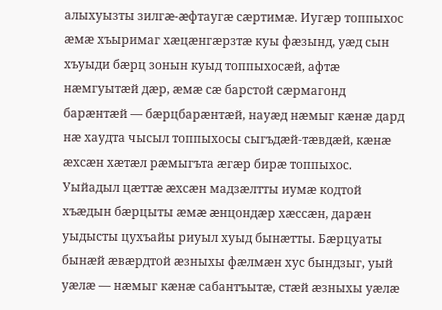алыхуызты зилгæ-æфтаугæ сæртимæ. Иугæр топпыхос æмæ хъыримаг хæцæнгæрзтæ куы фæзынд, уæд сын хъуыди бæрц зонын куыд топпыхосæй, афтæ нæмгуытæй дæр, æмæ сæ барстой сæрмагонд барæнтæй — бæрцбарæнтæй, науæд нæмыг кæнæ дард нæ хаудта чысыл топпыхосы сыгъдæй-тæвдæй, кæнæ æхсæн хæтæл рæмыгъта æгæр бирæ топпыхос. Уыйадыл цæттæ æхсæн мадзæлтты иумæ кодтой хъæдын бæрцыты æмæ æнцондæр хæссæн, дарæн уыдысты цухъайы риуыл хуыд бынæтты. Бæрцуаты бынæй æвæрдтой æзныхы фæлмæн хус бындзыг, уый уæлæ — нæмыг кæнæ сабантъытæ, стæй æзныхы уæлæ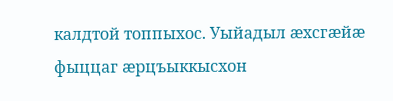калдтой топпыхос. Уыйадыл æхсгæйæ фыццаг æрцъыккысхон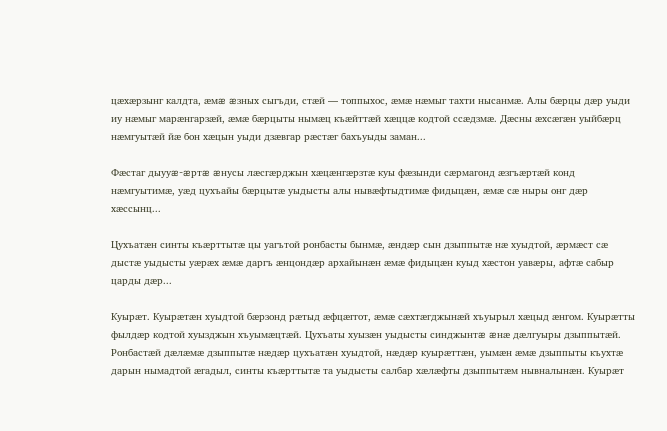цæхæрзынг калдта, æмæ æзных сыгъди, стæй — топпыхос, æмæ нæмыг тахти нысанмæ. Алы бæрцы дæр уыди иу нæмыг марæнгарзæй, æмæ бæрцыты нымæц къæйттæй хæццæ кодтой ссæдзмæ. Дæсны æхсæгæн уыйбæрц нæмгуытæй йæ бон хæцын уыди дзæвгар рæстæг бахъуыды заман...

Фæстаг дыууæ-æртæ æнусы лæсгæрджын хæцæнгæрзтæ куы фæзынди сæрмагонд æзгъæртæй конд нæмгуытимæ, уæд цухъайы бæрцытæ уыдысты алы нывæфтыдтимæ фидыцæн, æмæ сæ ныры онг дæр хæссынц...

Цухъатæн синты къæрттытæ цы уагътой ронбасты бынмæ, æндæр сын дзыппытæ нæ хуыдтой, æрмæст сæ дыстæ уыдысты уæрæх æмæ даргъ æнцондæр архайынæн æмæ фидыцæн куыд хæстон уавæры, афтæ сабыр царды дæр...

Куырæт. Куырæтæн хуыдтой бæрзонд рæтыд æфцæггот, æмæ сæхтæгджынæй хъуырыл хæцыд æнгом. Куырæтты фылдæр кодтой хуызджын хъуымæцтæй. Цухъаты хуызæн уыдысты синджынтæ æнæ дæлгуыры дзыппытæй. Ронбастæй дæлæмæ дзыппытæ нæдæр цухъатæн хуыдтой, нæдæр куырæттæн, уымæн æмæ дзыппыты къухтæ дарын нымадтой æгадыл, синты къæрттытæ та уыдысты салбар хæлæфты дзыппытæм нывналынæн. Куырæт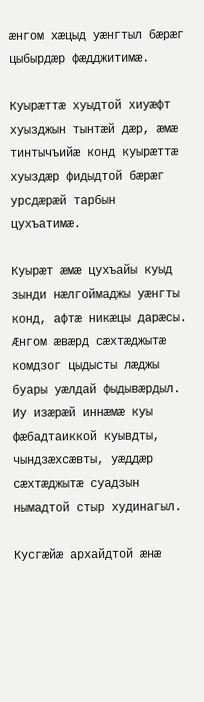æнгом хæцыд уæнгтыл бæрæг цыбырдæр фæдджитимæ.

Куырæттæ хуыдтой хиуæфт хуызджын тынтæй дæр, æмæ тинтычъийæ конд куырæттæ хуыздæр фидыдтой бæрæг урсдæрæй тарбын цухъатимæ.

Куырæт æмæ цухъайы куыд зынди нæлгоймаджы уæнгты конд, афтæ никæцы дарæсы. Æнгом æвæрд сæхтæджытæ комдзог цыдысты лæджы буары уæлдай фыдывæрдыл. Иу изæрæй иннæмæ куы фæбадтаиккой куывдты, чындзæхсæвты, уæддæр сæхтæджытæ суадзын нымадтой стыр худинагыл.

Кусгæйæ архайдтой æнæ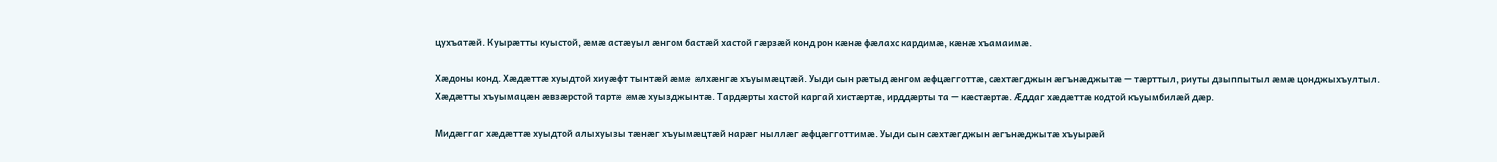цухъатæй. Куырæтты куыстой, æмæ астæуыл æнгом бастæй хастой гæрзæй конд рон кæнæ фæлахс кардимæ, кæнæ хъамаимæ.

Хæдоны конд. Хæдæттæ хуыдтой хиуæфт тынтæй æмæ æлхæнгæ хъуымæцтæй. Уыди сын рæтыд æнгом æфцæгготтæ, сæхтæгджын æгънæджытæ — тæрттыл, риуты дзыппытыл æмæ цонджыхъултыл. Хæдæтты хъуымацæн æвзæрстой тартæ æмæ хуызджынтæ. Тардæрты хастой каргай хистæртæ, ирддæрты та — кæстæртæ. Æддаг хæдæттæ кодтой къуымбилæй дæр.

Мидæггаг хæдæттæ хуыдтой алыхуызы тæнæг хъуымæцтæй нарæг ныллæг æфцæгготтимæ. Уыди сын сæхтæгджын æгънæджытæ хъуырæй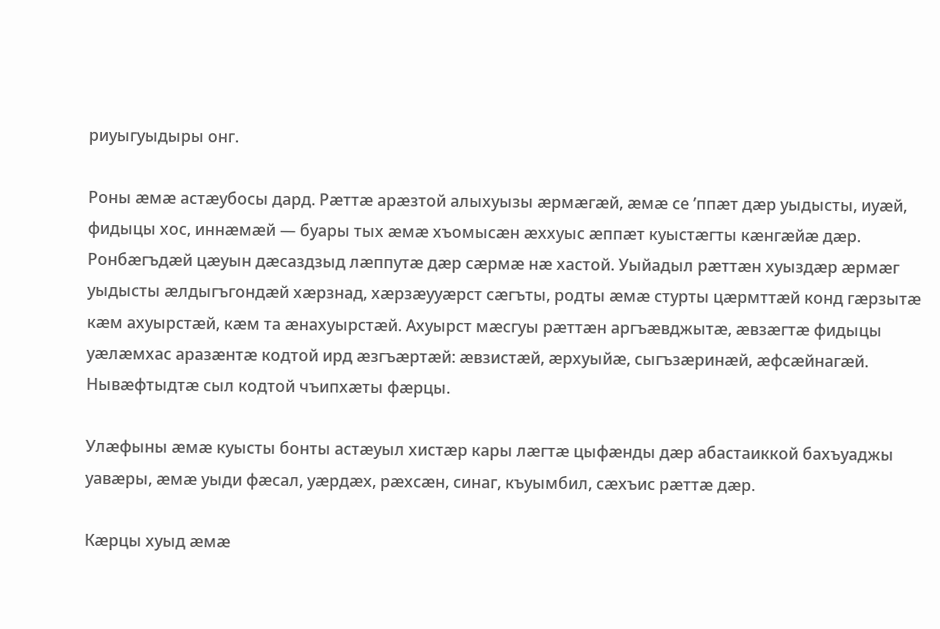риуыгуыдыры онг.

Роны æмæ астæубосы дард. Рæттæ арæзтой алыхуызы æрмæгæй, æмæ се ’ппæт дæр уыдысты, иуæй, фидыцы хос, иннæмæй — буары тых æмæ хъомысæн æххуыс æппæт куыстæгты кæнгæйæ дæр. Ронбæгъдæй цæуын дæсаздзыд лæппутæ дæр сæрмæ нæ хастой. Уыйадыл рæттæн хуыздæр æрмæг уыдысты æлдыгъгондæй хæрзнад, хæрзæууæрст сæгъты, родты æмæ стурты цæрмттæй конд гæрзытæ кæм ахуырстæй, кæм та æнахуырстæй. Ахуырст мæсгуы рæттæн аргъæвджытæ, æвзæгтæ фидыцы уæлæмхас аразæнтæ кодтой ирд æзгъæртæй: æвзистæй, æрхуыйæ, сыгъзæринæй, æфсæйнагæй. Нывæфтыдтæ сыл кодтой чъипхæты фæрцы.

Улæфыны æмæ куысты бонты астæуыл хистæр кары лæгтæ цыфæнды дæр абастаиккой бахъуаджы уавæры, æмæ уыди фæсал, уæрдæх, рæхсæн, синаг, къуымбил, сæхъис рæттæ дæр.

Кæрцы хуыд æмæ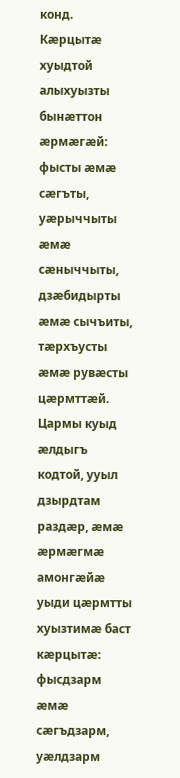конд. Кæрцытæ хуыдтой алыхуызты бынæттон æрмæгæй: фысты æмæ сæгъты, уæрыччыты æмæ сæныччыты, дзæбидырты æмæ сычъиты, тæрхъусты æмæ рувæсты цæрмттæй. Цармы куыд æлдыгъ кодтой, ууыл дзырдтам раздæр, æмæ æрмæгмæ амонгæйæ уыди цæрмтты хуызтимæ баст кæрцытæ: фысдзарм æмæ сæгъдзарм, уæлдзарм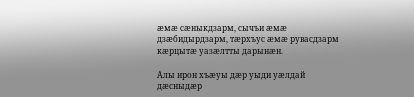æмæ сæныкдзарм, сычъи æмæ дзæбидырдзарм, тæрхъус æмæ рувасдзарм кæрцытæ уазæлтты дарынæн.

Алы ирон хъæуы дæр уыди уæлдай дæсныдæр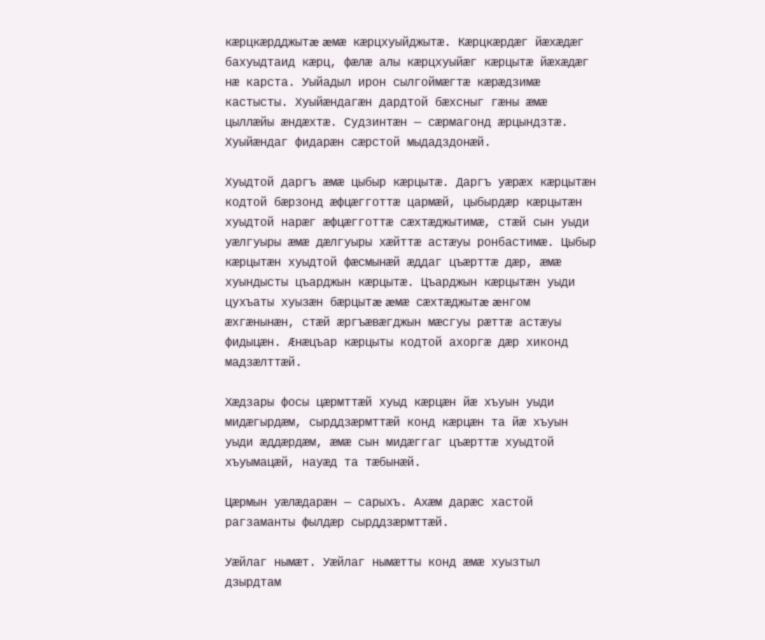кæрцкæрдджытæ æмæ кæрцхуыйджытæ. Кæрцкæрдæг йæхæдæг бахуыдтаид кæрц, фæлæ алы кæрцхуыйæг кæрцытæ йæхæдæг нæ карста. Уыйадыл ирон сылгоймæгтæ кæрæдзимæ кастысты. Хуыйæндагæн дардтой бæхсныг гæны æмæ цыллæйы æндæхтæ. Судзинтæн — сæрмагонд æрцындзтæ. Хуыйæндаг фидарæн сæрстой мыдадздонæй.

Хуыдтой даргъ æмæ цыбыр кæрцытæ. Даргъ уæрæх кæрцытæн кодтой бæрзонд æфцæгготтæ цармæй, цыбырдæр кæрцытæн хуыдтой нарæг æфцæгготтæ сæхтæджытимæ, стæй сын уыди уæлгуыры æмæ дæлгуыры хæйттæ астæуы ронбастимæ. Цыбыр кæрцытæн хуыдтой фæсмынæй æддаг цъæрттæ дæр, æмæ хуындысты цъарджын кæрцытæ. Цъарджын кæрцытæн уыди цухъаты хуызæн бæрцытæ æмæ сæхтæджытæ æнгом æхгæнынæн, стæй æргъæвæгджын мæсгуы рæттæ астæуы фидыцæн. Æнæцъар кæрцыты кодтой ахоргæ дæр хиконд мадзæлттæй.

Хæдзары фосы цæрмттæй хуыд кæрцæн йæ хъуын уыди мидæгырдæм, сырддзæрмттæй конд кæрцæн та йæ хъуын уыди æддæрдæм, æмæ сын мидæггаг цъæрттæ хуыдтой хъуымацæй, науæд та тæбынæй.

Цæрмын уæлæдарæн — сарыхъ. Ахæм дарæс хастой рагзаманты фылдæр сырддзæрмттæй.

Уæйлаг нымæт. Уæйлаг нымæтты конд æмæ хуызтыл дзырдтам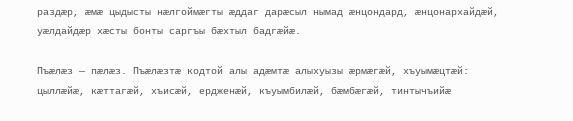раздæр, æмæ цыдысты нæлгоймæгты æддаг дарæсыл нымад æнцондард, æнцонархайдæй, уæлдайдæр хæсты бонты саргъы бæхтыл бадгæйæ.

Пъæлæз — пæлæз. Пъæлæзтæ кодтой алы адæмтæ алыхуызы æрмæгæй, хъуымæцтæй: цыллæйæ, кæттагæй, хъисæй, ердженæй, къуымбилæй, бæмбæгæй, тинтычъийæ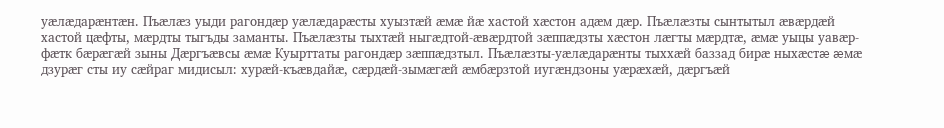уæлæдарæнтæн. Пъæлæз уыди рагондæр уæлæдарæсты хуызтæй æмæ йæ хастой хæстон адæм дæр. Пъæлæзты сынтытыл æвæрдæй хастой цæфты, мæрдты тыгъды заманты. Пъæлæзты тыхтæй ныгæдтой-æвæрдтой зæппæдзты хæстон лæгты мæрдтæ, æмæ уыцы уавæр-фæтк бæрæгæй зыны Дæргъæвсы æмæ Куырттаты рагондæр зæппæдзтыл. Пъæлæзты-уæлæдарæнты тыххæй баззад бирæ ныхæстæ æмæ дзурæг сты иу сæйраг мидисыл: хурæй-къæвдайæ, сæрдæй-зымæгæй æмбæрзтой иугæндзоны уæрæхæй, дæргъæй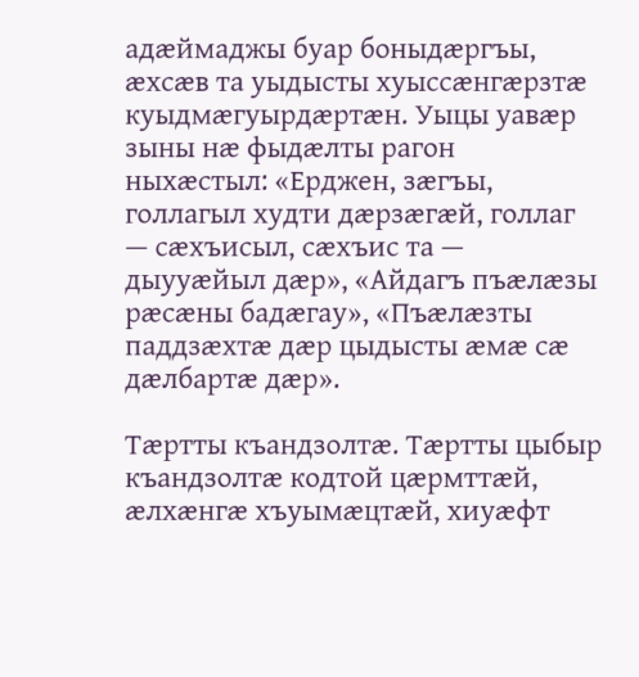адæймаджы буар боныдæргъы, æхсæв та уыдысты хуыссæнгæрзтæ куыдмæгуырдæртæн. Уыцы уавæр зыны нæ фыдæлты рагон ныхæстыл: «Ерджен, зæгъы, голлагыл худти дæрзæгæй, голлаг — сæхъисыл, сæхъис та — дыууæйыл дæр», «Айдагъ пъæлæзы рæсæны бадæгау», «Пъæлæзты паддзæхтæ дæр цыдысты æмæ сæ дæлбартæ дæр».

Тæртты къандзолтæ. Тæртты цыбыр къандзолтæ кодтой цæрмттæй, æлхæнгæ хъуымæцтæй, хиуæфт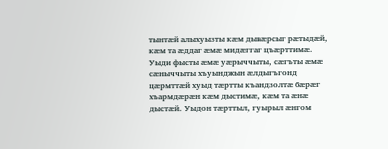тынтæй алыхуызты кæм дывæрсыг рæтыдæй, кæм та æддаг æмæ мидæггаг цъæрттимæ. Уыди фысты æмæ уæрыччыты, сæгъты æмæ сæныччыты хъуынджын æлдыгъгонд цæрмттæй хуыд тæртты къандзолтæ бæрæг хъармдæрæн кæм дыстимæ, кæм та æнæ дыстæй. Уыдон тæрттыл, гуырыл æнгом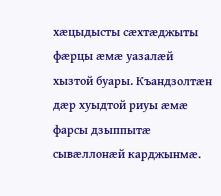хæцыдысты сæхтæджыты фæрцы æмæ уазалæй хызтой буары. Къандзолтæн дæр хуыдтой риуы æмæ фарсы дзыппытæ сывæллонæй карджынмæ.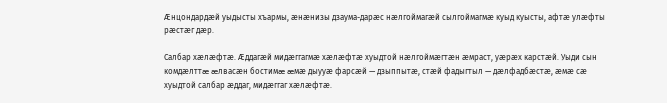Æнцондардæй уыдысты хъармы, æнæнизы дзаума-дарæс нæлгоймагæй сылгоймагмæ куыд куысты, афтæ улæфты рæстæг дæр.

Салбар хæлæфтæ. Æддагæй мидæггагмæ хæлæфтæ хуыдтой нæлгоймæгтæн æмраст, уæрæх карстæй. Уыди сын комдæлттæ æлвасæн бостимæ æмæ дыууæ фарсæй — дзыппытæ, стæй фадыгтыл — дæлфадбæстæ, æмæ сæ хуыдтой салбар æддаг, мидæггаг хæлæфтæ.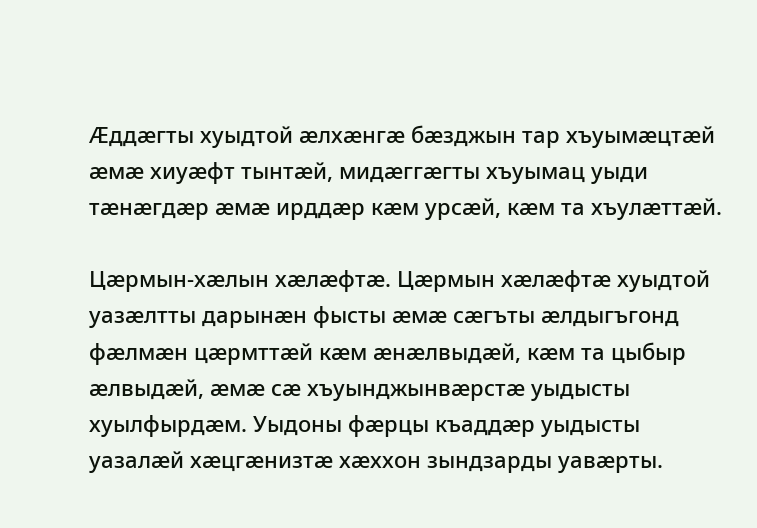Æддæгты хуыдтой æлхæнгæ бæзджын тар хъуымæцтæй æмæ хиуæфт тынтæй, мидæггæгты хъуымац уыди тæнæгдæр æмæ ирддæр кæм урсæй, кæм та хъулæттæй.

Цæрмын-хæлын хæлæфтæ. Цæрмын хæлæфтæ хуыдтой уазæлтты дарынæн фысты æмæ сæгъты æлдыгъгонд фæлмæн цæрмттæй кæм æнæлвыдæй, кæм та цыбыр æлвыдæй, æмæ сæ хъуынджынвæрстæ уыдысты хуылфырдæм. Уыдоны фæрцы къаддæр уыдысты уазалæй хæцгæнизтæ хæххон зындзарды уавæрты.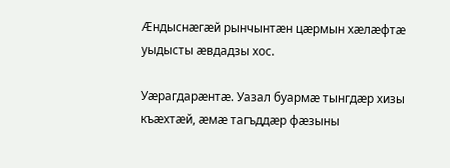Æндыснæгæй рынчынтæн цæрмын хæлæфтæ уыдысты æвдадзы хос.

Уæрагдарæнтæ. Уазал буармæ тынгдæр хизы къæхтæй, æмæ тагъддæр фæзыны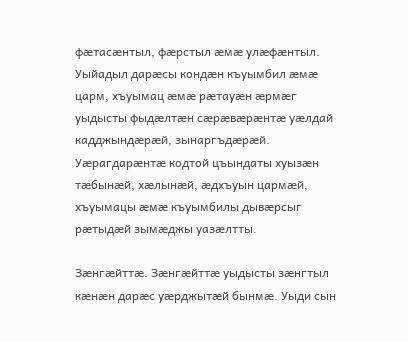фæтасæнтыл, фæрстыл æмæ улæфæнтыл. Уыйадыл дарæсы кондæн къуымбил æмæ царм, хъуымац æмæ рæтауæн æрмæг уыдысты фыдæлтæн сæрæвæрæнтæ уæлдай кадджындæрæй, зынаргъдæрæй. Уæрагдарæнтæ кодтой цъындаты хуызæн тæбынæй, хæлынæй, æдхъуын цармæй, хъуымацы æмæ къуымбилы дывæрсыг рæтыдæй зымæджы уазæлтты.

Зæнгæйттæ. Зæнгæйттæ уыдысты зæнгтыл кæнæн дарæс уæрджытæй бынмæ. Уыди сын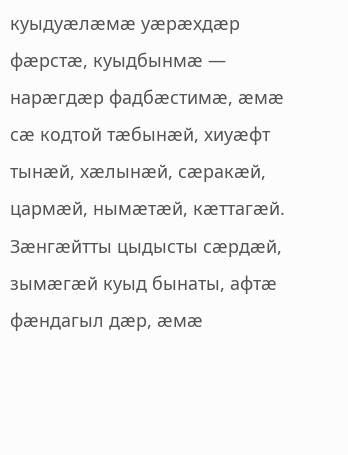куыдуæлæмæ уæрæхдæр фæрстæ, куыдбынмæ — нарæгдæр фадбæстимæ, æмæ сæ кодтой тæбынæй, хиуæфт тынæй, хæлынæй, сæракæй, цармæй, нымæтæй, кæттагæй. Зæнгæйтты цыдысты сæрдæй, зымæгæй куыд бынаты, афтæ фæндагыл дæр, æмæ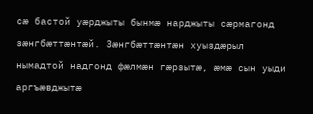сæ бастой уæрджыты бынмæ нарджыты сæрмагонд зæнгбæттæнтæй. Зæнгбæттæнтæн хуыздæрыл нымадтой надгонд фæлмæн гæрзытæ, æмæ сын уыди аргъæвджытæ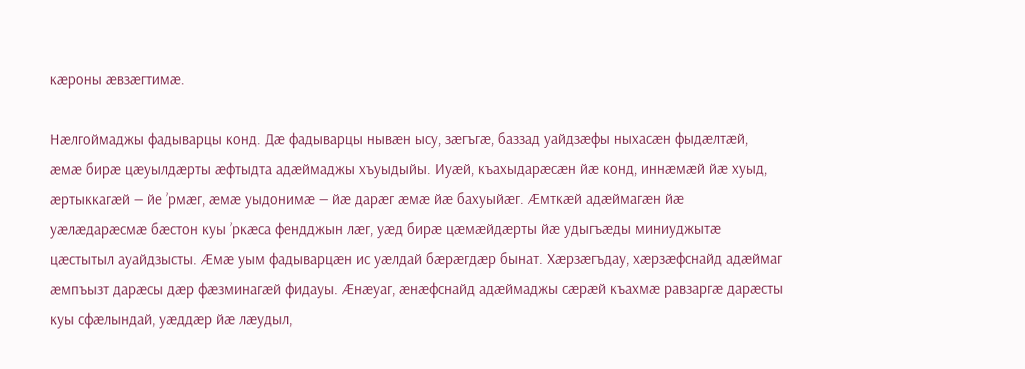кæроны æвзæгтимæ.

Нæлгоймаджы фадыварцы конд. Дæ фадыварцы нывæн ысу, зæгъгæ, баззад уайдзæфы ныхасæн фыдæлтæй, æмæ бирæ цæуылдæрты æфтыдта адæймаджы хъуыдыйы. Иуæй, къахыдарæсæн йæ конд, иннæмæй йæ хуыд, æртыккагæй — йе ’рмæг, æмæ уыдонимæ — йæ дарæг æмæ йæ бахуыйæг. Æмткæй адæймагæн йæ уæлæдарæсмæ бæстон куы ’ркæса фендджын лæг, уæд бирæ цæмæйдæрты йæ удыгъæды миниуджытæ цæстытыл ауайдзысты. Æмæ уым фадыварцæн ис уæлдай бæрæгдæр бынат. Хæрзæгъдау, хæрзæфснайд адæймаг æмпъызт дарæсы дæр фæзминагæй фидауы. Æнæуаг, æнæфснайд адæймаджы сæрæй къахмæ равзаргæ дарæсты куы сфæлындай, уæддæр йæ лæудыл,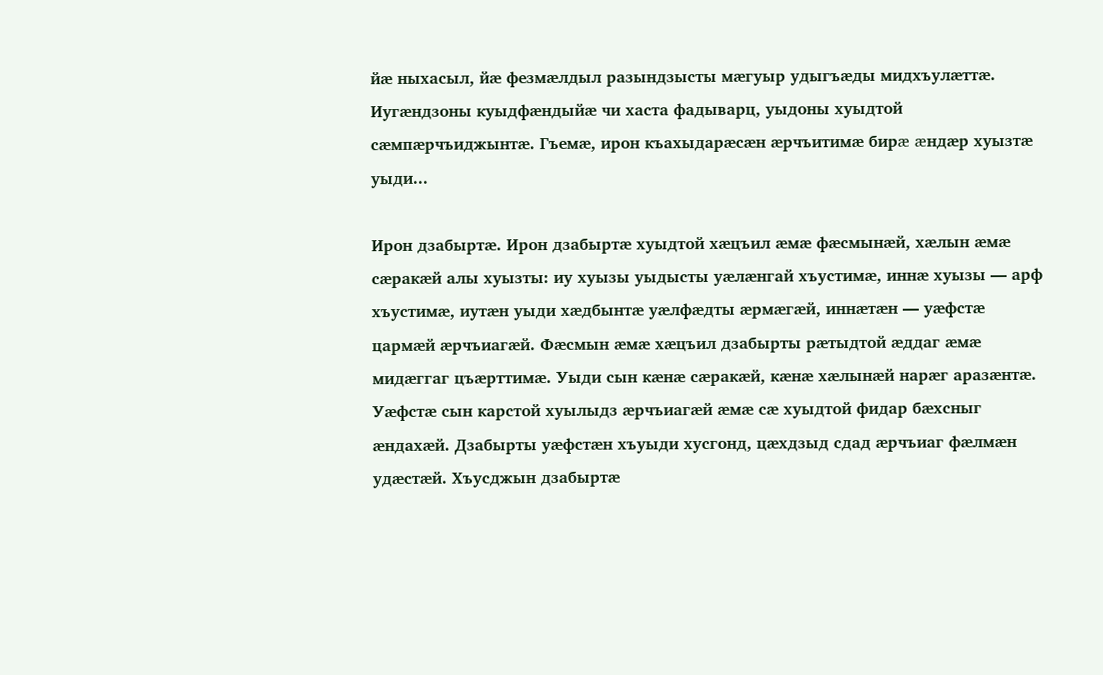йæ ныхасыл, йæ фезмæлдыл разындзысты мæгуыр удыгъæды мидхъулæттæ. Иугæндзоны куыдфæндыйæ чи хаста фадыварц, уыдоны хуыдтой сæмпæрчъиджынтæ. Гъемæ, ирон къахыдарæсæн æрчъитимæ бирæ æндæр хуызтæ уыди...

Ирон дзабыртæ. Ирон дзабыртæ хуыдтой хæцъил æмæ фæсмынæй, хæлын æмæ сæракæй алы хуызты: иу хуызы уыдысты уæлæнгай хъустимæ, иннæ хуызы — арф хъустимæ, иутæн уыди хæдбынтæ уæлфæдты æрмæгæй, иннæтæн — уæфстæ цармæй æрчъиагæй. Фæсмын æмæ хæцъил дзабырты рæтыдтой æддаг æмæ мидæггаг цъæрттимæ. Уыди сын кæнæ сæракæй, кæнæ хæлынæй нарæг аразæнтæ. Уæфстæ сын карстой хуылыдз æрчъиагæй æмæ сæ хуыдтой фидар бæхсныг æндахæй. Дзабырты уæфстæн хъуыди хусгонд, цæхдзыд сдад æрчъиаг фæлмæн удæстæй. Хъусджын дзабыртæ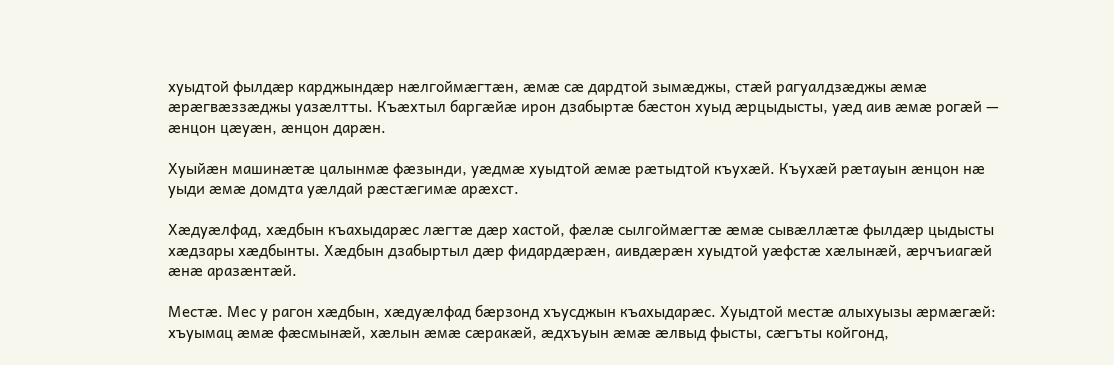хуыдтой фылдæр карджындæр нæлгоймæгтæн, æмæ сæ дардтой зымæджы, стæй рагуалдзæджы æмæ æрæгвæззæджы уазæлтты. Къæхтыл баргæйæ ирон дзабыртæ бæстон хуыд æрцыдысты, уæд аив æмæ рогæй — æнцон цæуæн, æнцон дарæн.

Хуыйæн машинæтæ цалынмæ фæзынди, уæдмæ хуыдтой æмæ рæтыдтой къухæй. Къухæй рæтауын æнцон нæ уыди æмæ домдта уæлдай рæстæгимæ арæхст.

Хæдуæлфад, хæдбын къахыдарæс лæгтæ дæр хастой, фæлæ сылгоймæгтæ æмæ сывæллæтæ фылдæр цыдысты хæдзары хæдбынты. Хæдбын дзабыртыл дæр фидардæрæн, аивдæрæн хуыдтой уæфстæ хæлынæй, æрчъиагæй æнæ аразæнтæй.

Местæ. Мес у рагон хæдбын, хæдуæлфад бæрзонд хъусджын къахыдарæс. Хуыдтой местæ алыхуызы æрмæгæй: хъуымац æмæ фæсмынæй, хæлын æмæ сæракæй, æдхъуын æмæ æлвыд фысты, сæгъты койгонд,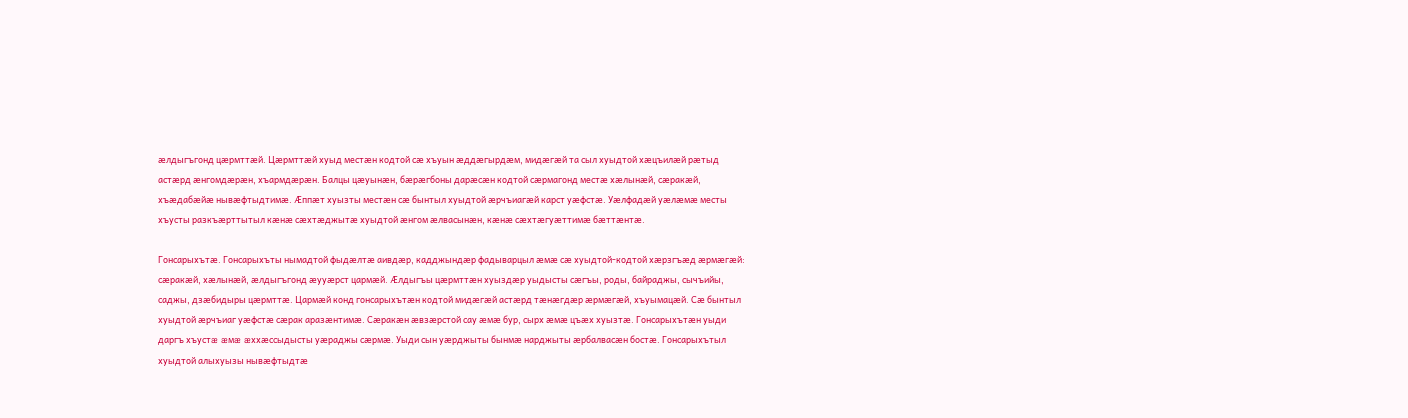æлдыгъгонд цæрмттæй. Цæрмттæй хуыд местæн кодтой сæ хъуын æддæгырдæм, мидæгæй та сыл хуыдтой хæцъилæй рæтыд астæрд æнгомдæрæн, хъармдæрæн. Балцы цæуынæн, бæрæгбоны дарæсæн кодтой сæрмагонд местæ хæлынæй, сæракæй, хъæдабæйæ нывæфтыдтимæ. Æппæт хуызты местæн сæ бынтыл хуыдтой æрчъиагæй карст уæфстæ. Уæлфадæй уæлæмæ месты хъусты разкъæрттытыл кæнæ сæхтæджытæ хуыдтой æнгом æлвасынæн, кæнæ сæхтæгуæттимæ бæттæнтæ.

Гонсарыхътæ. Гонсарыхъты нымадтой фыдæлтæ аивдæр, кадджындæр фадыварцыл æмæ сæ хуыдтой-кодтой хæрзгъæд æрмæгæй: сæракæй, хæлынæй, æлдыгъгонд æууæрст цармæй. Æлдыгъы цæрмттæн хуыздæр уыдысты сæгъы, роды, байраджы, сычъийы, саджы, дзæбидыры цæрмттæ. Цармæй конд гонсарыхътæн кодтой мидæгæй астæрд тæнæгдæр æрмæгæй, хъуымацæй. Сæ бынтыл хуыдтой æрчъиаг уæфстæ сæрак аразæнтимæ. Сæракæн æвзæрстой сау æмæ бур, сырх æмæ цъæх хуызтæ. Гонсарыхътæн уыди даргъ хъустæ æмæ æххæссыдысты уæраджы сæрмæ. Уыди сын уæрджыты бынмæ нарджыты æрбалвасæн бостæ. Гонсарыхътыл хуыдтой алыхуызы нывæфтыдтæ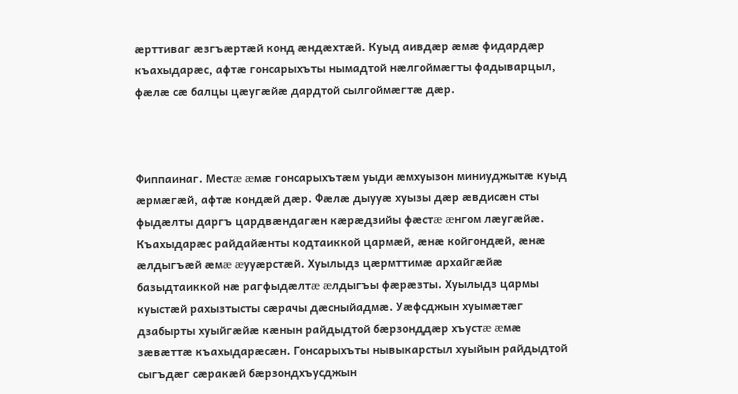æрттиваг æзгъæртæй конд æндæхтæй. Куыд аивдæр æмæ фидардæр къахыдарæс, афтæ гонсарыхъты нымадтой нæлгоймæгты фадыварцыл, фæлæ сæ балцы цæугæйæ дардтой сылгоймæгтæ дæр.



Фиппаинаг. Местæ æмæ гонсарыхътæм уыди æмхуызон миниуджытæ куыд æрмæгæй, афтæ кондæй дæр. Фæлæ дыууæ хуызы дæр æвдисæн сты фыдæлты даргъ цардвæндагæн кæрæдзийы фæстæ æнгом лæугæйæ. Къахыдарæс райдайæнты кодтаиккой цармæй, æнæ койгондæй, æнæ æлдыгъæй æмæ æууæрстæй. Хуылыдз цæрмттимæ архайгæйæ базыдтаиккой нæ рагфыдæлтæ æлдыгъы фæрæзты. Хуылыдз цармы куыстæй рахызтысты сæрачы дæсныйадмæ. Уæфсджын хуымæтæг дзабырты хуыйгæйæ кæнын райдыдтой бæрзонддæр хъустæ æмæ зæвæттæ къахыдарæсæн. Гонсарыхъты нывыкарстыл хуыйын райдыдтой сыгъдæг сæракæй бæрзондхъусджын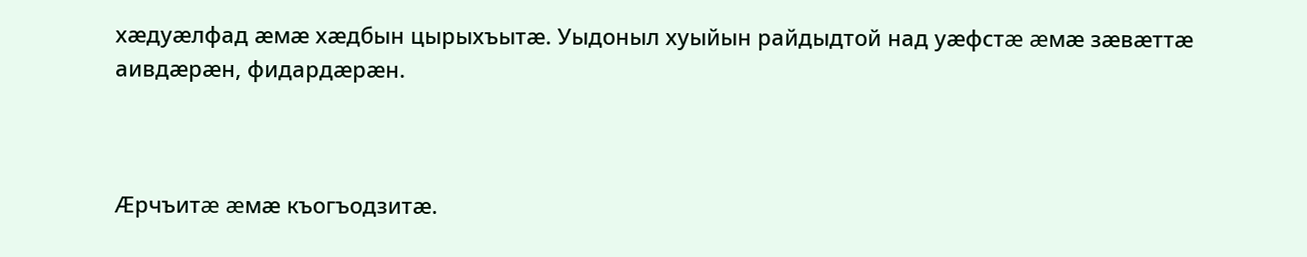хæдуæлфад æмæ хæдбын цырыхъытæ. Уыдоныл хуыйын райдыдтой над уæфстæ æмæ зæвæттæ аивдæрæн, фидардæрæн.



Æрчъитæ æмæ къогъодзитæ.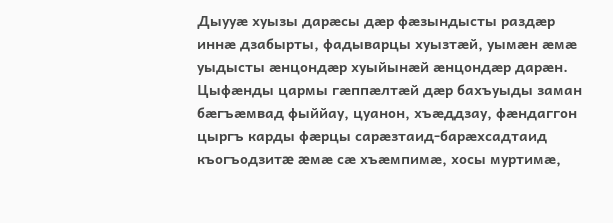Дыууæ хуызы дарæсы дæр фæзындысты раздæр иннæ дзабырты, фадыварцы хуызтæй, уымæн æмæ уыдысты æнцондæр хуыйынæй æнцондæр дарæн. Цыфæнды цармы гæппæлтæй дæр бахъуыды заман бæгъæмвад фыййау, цуанон, хъæддзау, фæндаггон цыргъ карды фæрцы сарæзтаид-барæхсадтаид къогъодзитæ æмæ сæ хъæмпимæ, хосы муртимæ,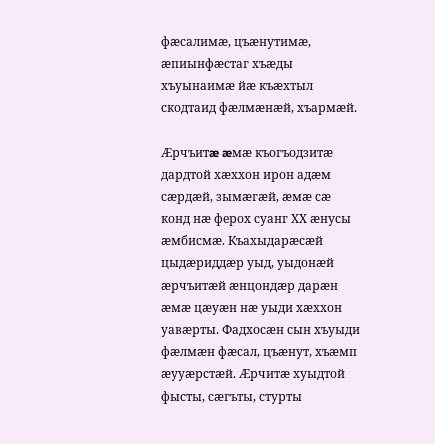фæсалимæ, цъæнутимæ, æпиынфæстаг хъæды хъуынаимæ йæ къæхтыл скодтаид фæлмæнæй, хъармæй.

Æрчъитæ æмæ къогъодзитæ дардтой хæххон ирон адæм сæрдæй, зымæгæй, æмæ сæ конд нæ ферох суанг ХХ æнусы æмбисмæ. Къахыдарæсæй цыдæриддæр уыд, уыдонæй æрчъитæй æнцондæр дарæн æмæ цæуæн нæ уыди хæххон уавæрты. Фадхосæн сын хъуыди фæлмæн фæсал, цъæнут, хъæмп æууæрстæй. Æрчитæ хуыдтой фысты, сæгъты, стурты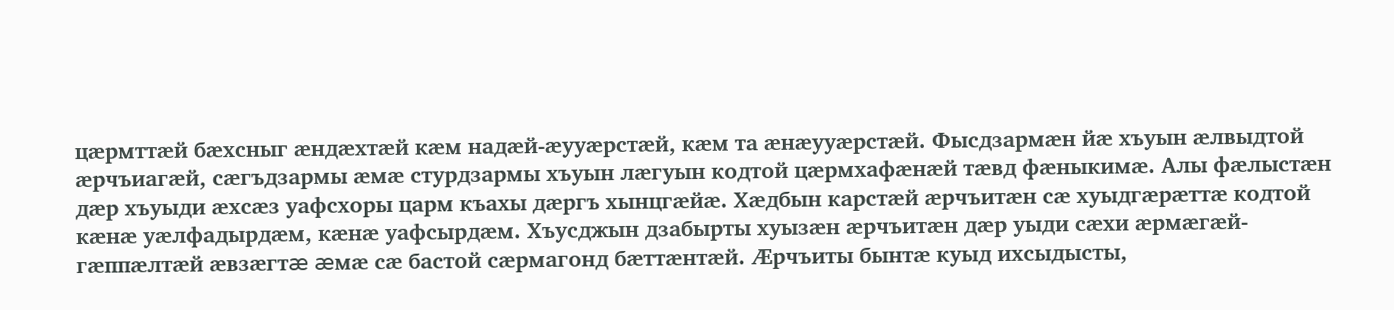цæрмттæй бæхсныг æндæхтæй кæм надæй-æууæрстæй, кæм та æнæууæрстæй. Фысдзармæн йæ хъуын æлвыдтой æрчъиагæй, сæгъдзармы æмæ стурдзармы хъуын лæгуын кодтой цæрмхафæнæй тæвд фæныкимæ. Алы фæлыстæн дæр хъуыди æхсæз уафсхоры царм къахы дæргъ хынцгæйæ. Хæдбын карстæй æрчъитæн сæ хуыдгæрæттæ кодтой кæнæ уæлфадырдæм, кæнæ уафсырдæм. Хъусджын дзабырты хуызæн æрчъитæн дæр уыди сæхи æрмæгæй-гæппæлтæй æвзæгтæ æмæ сæ бастой сæрмагонд бæттæнтæй. Æрчъиты бынтæ куыд ихсыдысты,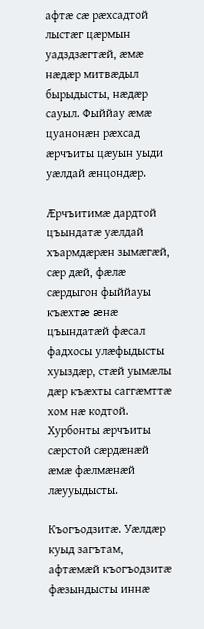афтæ сæ рæхсадтой лыстæг цæрмын уадздзæгтæй, æмæ нæдæр митвæдыл бырыдысты, нæдæр сауыл. Фыййау æмæ цуанонæн рæхсад æрчъиты цæуын уыди уæлдай æнцондæр.

Æрчъитимæ дардтой цъындатæ уæлдай хъармдæрæн зымæгæй, сæр дæй, фæлæ сæрдыгон фыййауы къæхтæ æнæ цъындатæй фæсал фадхосы улæфыдысты хуыздæр, стæй уымæлы дæр къæхты саггæмттæ хом нæ кодтой. Хурбонты æрчъиты сæрстой сæрдæнæй æмæ фæлмæнæй лæууыдысты.

Къогъодзитæ. Уæлдæр куыд загътам, афтæмæй къогъодзитæ фæзындысты иннæ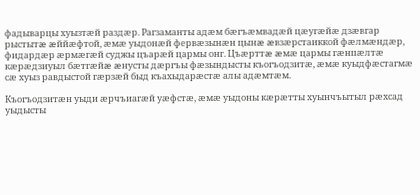фадыварцы хуызтæй раздæр. Рагзаманты адæм бæгъæмвадæй цæугæйæ дзæвгар рыстытæ æййæфтой, æмæ уыдонæй фервæзынæн цынæ æвзæрстаиккой фæлмæндæр, фидардæр æрмæгæй суджы цъарæй цармы онг. Цъæрттæ æмæ цармы гæнпæлтæ кæрæдзиуыл бæтгæйæ æнусты дæргъы фæзындысты къогъодзитæ, æмæ куыдфæстагмæ сæ хуыз равдыстой гæрзæй быд къахыдарæстæ алы адæмтæм.

Къогъодзитæн уыди æрчъиагæй уæфстæ, æмæ уыдоны кæрæтты хуынчъытыл рæхсад уыдысты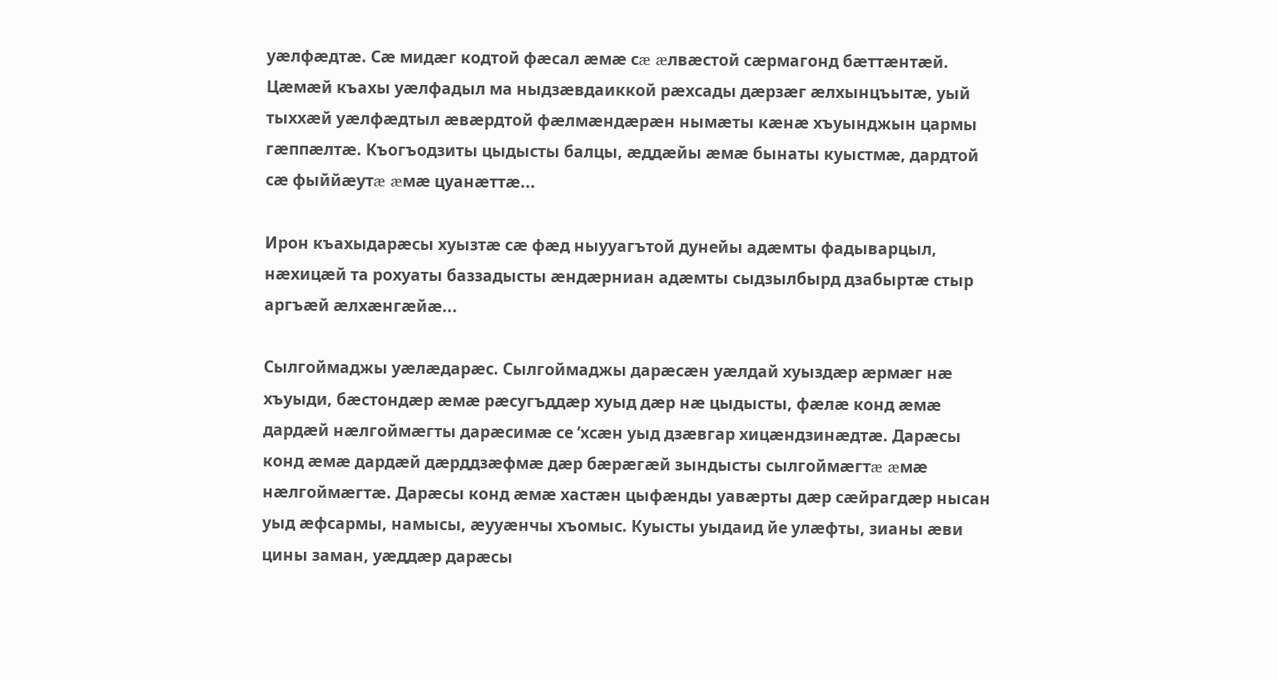уæлфæдтæ. Сæ мидæг кодтой фæсал æмæ сæ æлвæстой сæрмагонд бæттæнтæй. Цæмæй къахы уæлфадыл ма ныдзæвдаиккой рæхсады дæрзæг æлхынцъытæ, уый тыххæй уæлфæдтыл æвæрдтой фæлмæндæрæн нымæты кæнæ хъуынджын цармы гæппæлтæ. Къогъодзиты цыдысты балцы, æддæйы æмæ бынаты куыстмæ, дардтой сæ фыййæутæ æмæ цуанæттæ...

Ирон къахыдарæсы хуызтæ сæ фæд ныууагътой дунейы адæмты фадыварцыл, нæхицæй та рохуаты баззадысты æндæрниан адæмты сыдзылбырд дзабыртæ стыр аргъæй æлхæнгæйæ...

Сылгоймаджы уæлæдарæс. Сылгоймаджы дарæсæн уæлдай хуыздæр æрмæг нæ хъуыди, бæстондæр æмæ рæсугъддæр хуыд дæр нæ цыдысты, фæлæ конд æмæ дардæй нæлгоймæгты дарæсимæ се ’хсæн уыд дзæвгар хицæндзинæдтæ. Дарæсы конд æмæ дардæй дæрддзæфмæ дæр бæрæгæй зындысты сылгоймæгтæ æмæ нæлгоймæгтæ. Дарæсы конд æмæ хастæн цыфæнды уавæрты дæр сæйрагдæр нысан уыд æфсармы, намысы, æууæнчы хъомыс. Куысты уыдаид йе улæфты, зианы æви цины заман, уæддæр дарæсы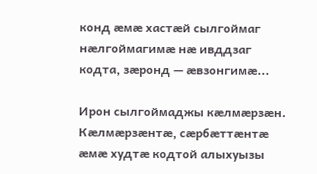конд æмæ хастæй сылгоймаг нæлгоймагимæ нæ ивддзаг кодта, зæронд — æвзонгимæ...

Ирон сылгоймаджы кæлмæрзæн. Кæлмæрзæнтæ, сæрбæттæнтæ æмæ худтæ кодтой алыхуызы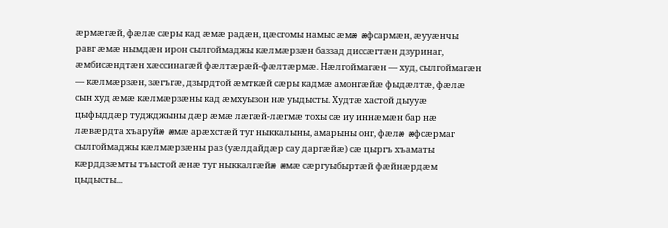æрмæгæй, фæлæ сæры кад æмæ радæн, цæсгомы намыс æмæ æфсармæн, æууæнчы равг æмæ нымдæн ирон сылгоймаджы кæлмæрзæн баззад диссæгтæн дзуринаг, æмбисæндтæн хæссинагæй фæлтæрæй-фæлтæрмæ. Нæлгоймагæн — худ, сылгоймагæн — кæлмæрзæн, зæгъгæ, дзырдтой æмткæй сæры кадмæ амонгæйæ фыдæлтæ, фæлæ сын худ æмæ кæлмæрзæны кад æмхуызон нæ уыдысты. Худтæ хастой дыууæ цыфыддæр туджджыны дæр æмæ лæгæй-лæгмæ тохы сæ иу иннæмæн бар нæ лæвæрдта хъаруйæ æмæ арæхстæй туг ныккалыны, амарыны онг, фæлæ æфсæрмаг сылгоймаджы кæлмæрзæны раз (уæлдайдæр сау даргæйæ) сæ цыргъ хъаматы кæрддзæмты тъыстой æнæ туг ныккалгæйæ æмæ сæргуыбыртæй фæйнæрдæм цыдысты...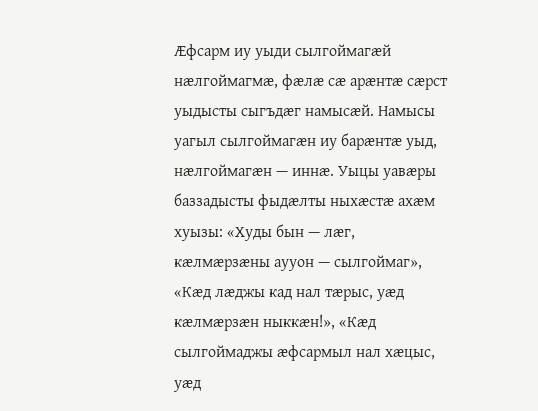Æфсарм иу уыди сылгоймагæй нæлгоймагмæ, фæлæ сæ арæнтæ сæрст уыдысты сыгъдæг намысæй. Намысы уагыл сылгоймагæн иу барæнтæ уыд, нæлгоймагæн — иннæ. Уыцы уавæры баззадысты фыдæлты ныхæстæ ахæм хуызы: «Худы бын — лæг, кæлмæрзæны аууон — сылгоймаг», «Кæд лæджы кад нал тæрыс, уæд кæлмæрзæн ныккæн!», «Кæд сылгоймаджы æфсармыл нал хæцыс, уæд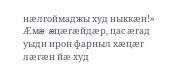нæлгоймаджы худ ныккæн!» Æмæ æцæгæйдæр, цас æгад уыди ирон фарныл хæцæг лæгæн йæ худ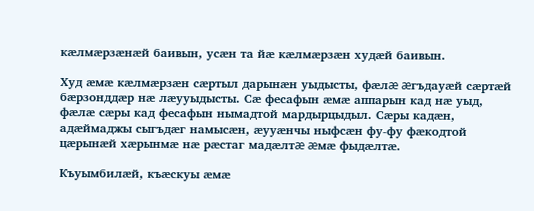кæлмæрзæнæй баивын, усæн та йæ кæлмæрзæн худæй баивын.

Худ æмæ кæлмæрзæн сæртыл дарынæн уыдысты, фæлæ æгъдауæй сæртæй бæрзонддæр нæ лæууыдысты. Сæ фесафын æмæ аппарын кад нæ уыд, фæлæ сæры кад фесафын нымадтой мардырцыдыл. Сæры кадæн, адæймаджы сыгъдæг намысæн, æууæнчы ныфсæн фу-фу фæкодтой цæрынæй хæрынмæ нæ рæстаг мадæлтæ æмæ фыдæлтæ.

Къуымбилæй, къæскуы æмæ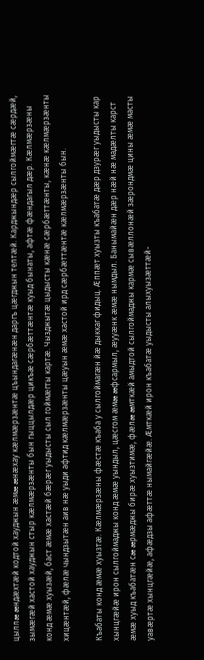цыллæ æндæхтæй кодтой хауджын æмæ æнæхау кæлмæрзæнтæ цъындагæнæн даргъ цæгджын телтæй. Карджындæр сылгоймæгтæ сæрдæй, зымæгæй хастой хауджын стыр кæлмæрзæнты бын гыццылдæр цикъæ сæрбæттæнтæ куыд бынаты, афтæ фæндагыл дæр. Кæлмæрзæны конд æмæ хуызæй, баст æмæ хастæй бæрæг уыдысты сыл гоймæгты картæ. Чызджытæ цыдысты кæнæ сæрбæттæнты, кæнæ кæлмæрзæнты хицæнтæй, фæлæ чындзытæн аив нæ уыди афтид кæлмæрзæнты цæуын æмæ хастой ирд сæрбæттæнтæ кæлмæрзæнты бын.

Къабаты конд æмæ хуызтæ. Кæлмæрзæны фæстæ къаба у сылгоймагæн йæ дыккаг фидыц. Æппæт хуызты къабатæ дæр дзурæг уыдысты кар хынцгæйæ ирон сылгоймаджы конд æмæ уындыл, цæсгом æмæ æфсармыл, æууæнк æмæ нымдыл. Банымайæн дæр нæй нæ мадæлты карст æмæ хуыд къабатæн сæ æрмæджы бирæ хуызтимæ, фæлæ æмткæй амыдтой сылгоймаджы кармæ сывæллонæй зæрондмæ цины æмæ масты уавæртæ хынцгæйæ, афæдзы афæттæ нымайгæйæ. Æмткæй ирон къабатæ уыдысты алыхуызæттæй-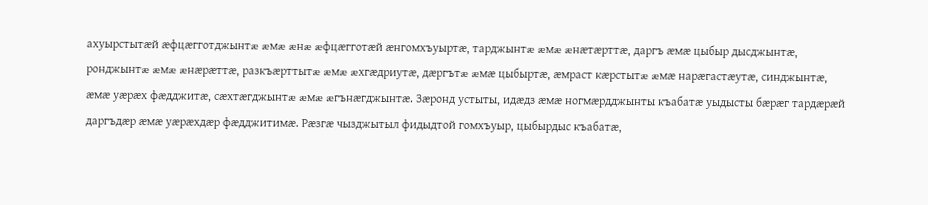ахуырстытæй æфцæгготджынтæ æмæ æнæ æфцæгготæй æнгомхъуыртæ, тарджынтæ æмæ æнæтæрттæ, даргъ æмæ цыбыр дысджынтæ, ронджынтæ æмæ æнæрæттæ, разкъæрттытæ æмæ æхгæдриутæ, дæргътæ æмæ цыбыртæ, æмраст кæрстытæ æмæ нарæгастæутæ, синджынтæ, æмæ уæрæх фæдджитæ, сæхтæгджынтæ æмæ æгънæгджынтæ. Зæронд устыты, идæдз æмæ ногмæрдджынты къабатæ уыдысты бæрæг тардæрæй даргъдæр æмæ уæрæхдæр фæдджитимæ. Рæзгæ чызджытыл фидыдтой гомхъуыр, цыбырдыс къабатæ,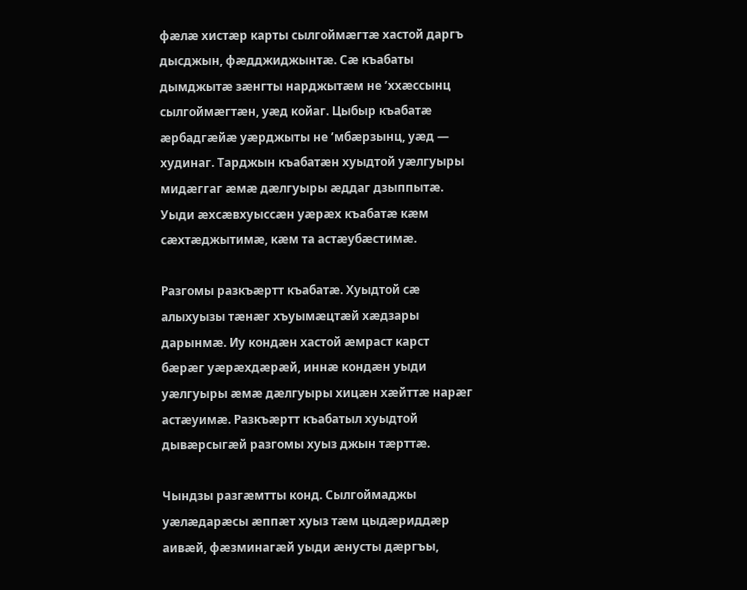фæлæ хистæр карты сылгоймæгтæ хастой даргъ дысджын, фæдджиджынтæ. Сæ къабаты дымджытæ зæнгты нарджытæм не ’ххæссынц сылгоймæгтæн, уæд койаг. Цыбыр къабатæ æрбадгæйæ уæрджыты не ’мбæрзынц, уæд — худинаг. Тарджын къабатæн хуыдтой уæлгуыры мидæггаг æмæ дæлгуыры æддаг дзыппытæ. Уыди æхсæвхуыссæн уæрæх къабатæ кæм сæхтæджытимæ, кæм та астæубæстимæ.

Разгомы разкъæртт къабатæ. Хуыдтой сæ алыхуызы тæнæг хъуымæцтæй хæдзары дарынмæ. Иу кондæн хастой æмраст карст бæрæг уæрæхдæрæй, иннæ кондæн уыди уæлгуыры æмæ дæлгуыры хицæн хæйттæ нарæг астæуимæ. Разкъæртт къабатыл хуыдтой дывæрсыгæй разгомы хуыз джын тæрттæ.

Чындзы разгæмтты конд. Сылгоймаджы уæлæдарæсы æппæт хуыз тæм цыдæриддæр аивæй, фæзминагæй уыди æнусты дæргъы,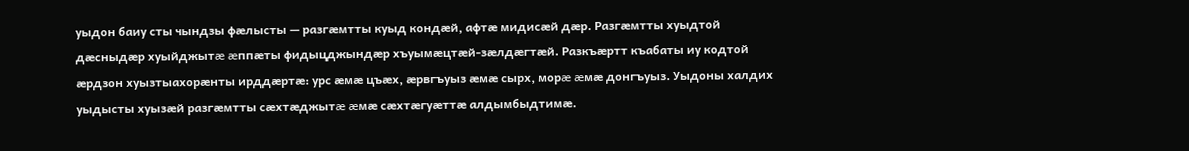уыдон баиу сты чындзы фæлысты — разгæмтты куыд кондæй, афтæ мидисæй дæр. Разгæмтты хуыдтой дæсныдæр хуыйджытæ æппæты фидыцджындæр хъуымæцтæй-зæлдæгтæй. Разкъæртт къабаты иу кодтой æрдзон хуызтыахорæнты ирддæртæ: урс æмæ цъæх, æрвгъуыз æмæ сырх, морæ æмæ донгъуыз. Уыдоны халдих уыдысты хуызæй разгæмтты сæхтæджытæ æмæ сæхтæгуæттæ алдымбыдтимæ.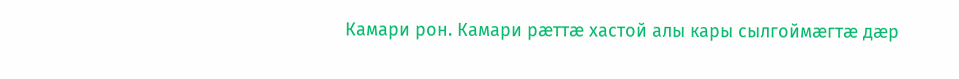Камари рон. Камари рæттæ хастой алы кары сылгоймæгтæ дæр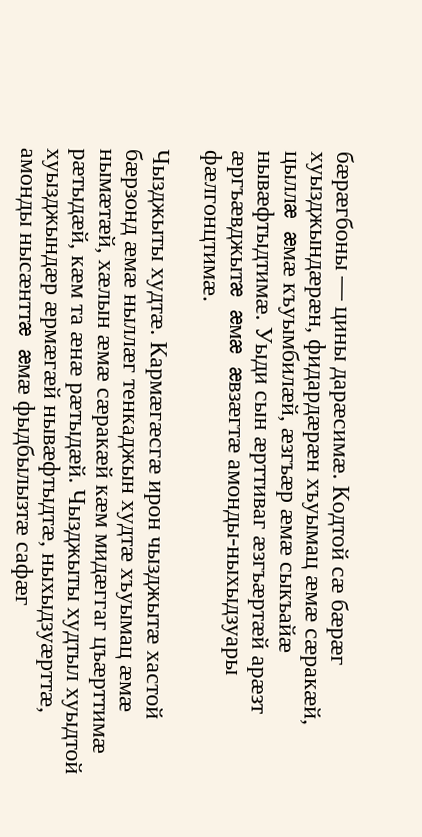бæрæгбоны — цины дарæсимæ. Кодтой сæ бæрæг хуызджындæрæн, фидардæрæн хъуымац æмæ сæракæй, цыллæ æмæ къуымбилæй, æзгъæр æмæ сыкъайæ нывæфтыдтимæ. Уыди сын æрттиваг æзгъæртæй арæзт æргъæвджытæ æмæ æвзæгтæ амонды-ныхыдзуары фæлгонцтимæ.

Чызджыты худтæ. Кармæгæсгæ ирон чызджытæ хастой бæрзонд æмæ ныллæг тенкаджын худтæ хъуымац æмæ нымæтæй, хæлын æмæ сæракæй кæм мидæггаг цъæрттимæ рæтыдæй, кæм та æнæ рæтыдæй. Чызджыты худтыл хуыдтой хуызджындæр æрмæгæй нывæфтыдтæ, ныхыдзуæрттæ, амонды нысæнттæ æмæ фыдбылызтæ сафæг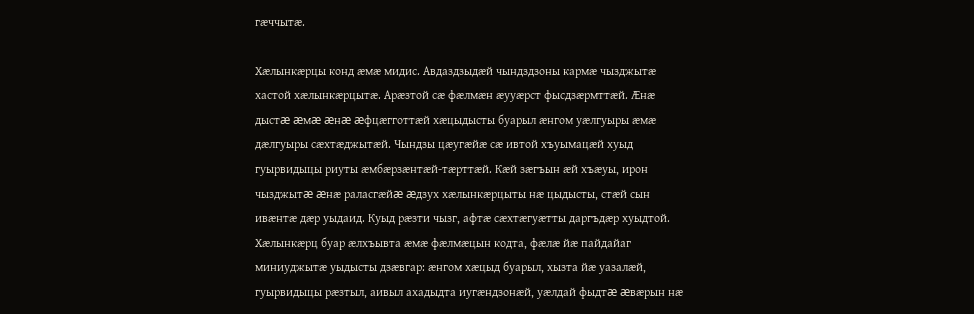гæччытæ.

Хæлынкæрцы конд æмæ мидис. Авдаздзыдæй чындздзоны кармæ чызджытæ хастой хæлынкæрцытæ. Арæзтой сæ фæлмæн æууæрст фысдзæрмттæй. Æнæ дыстæ æмæ æнæ æфцæгготтæй хæцыдысты буарыл æнгом уæлгуыры æмæ дæлгуыры сæхтæджытæй. Чындзы цæугæйæ сæ ивтой хъуымацæй хуыд гуырвидыцы риуты æмбæрзæнтæй-тæрттæй. Кæй зæгъын æй хъæуы, ирон чызджытæ æнæ раласгæйæ æдзух хæлынкæрцыты нæ цыдысты, стæй сын ивæнтæ дæр уыдаид. Куыд рæзти чызг, афтæ сæхтæгуæтты даргъдæр хуыдтой. Хæлынкæрц буар æлхъывта æмæ фæлмæцын кодта, фæлæ йæ пайдайаг миниуджытæ уыдысты дзæвгар: æнгом хæцыд буарыл, хызта йæ уазалæй, гуырвидыцы рæзтыл, аивыл ахадыдта иугæндзонæй, уæлдай фыдтæ æвæрын нæ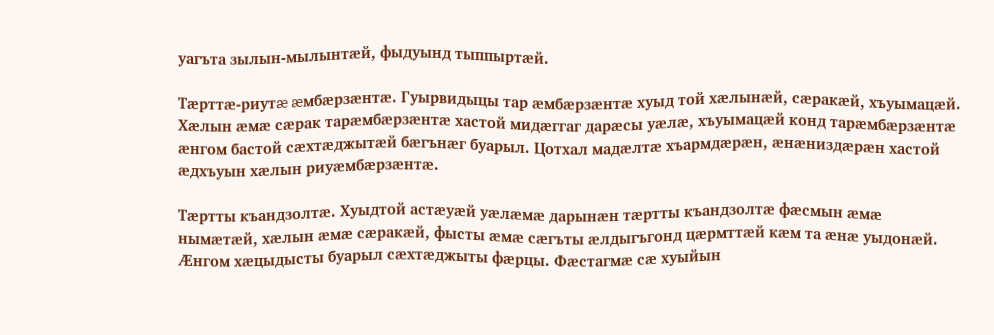уагъта зылын-мылынтæй, фыдуынд тыппыртæй.

Тæрттæ-риутæ æмбæрзæнтæ. Гуырвидыцы тар æмбæрзæнтæ хуыд той хæлынæй, сæракæй, хъуымацæй. Хæлын æмæ сæрак тарæмбæрзæнтæ хастой мидæггаг дарæсы уæлæ, хъуымацæй конд тарæмбæрзæнтæ æнгом бастой сæхтæджытæй бæгънæг буарыл. Цотхал мадæлтæ хъармдæрæн, æнæниздæрæн хастой æдхъуын хæлын риуæмбæрзæнтæ.

Тæртты къандзолтæ. Хуыдтой астæуæй уæлæмæ дарынæн тæртты къандзолтæ фæсмын æмæ нымæтæй, хæлын æмæ сæракæй, фысты æмæ сæгъты æлдыгъгонд цæрмттæй кæм та æнæ уыдонæй. Æнгом хæцыдысты буарыл сæхтæджыты фæрцы. Фæстагмæ сæ хуыйын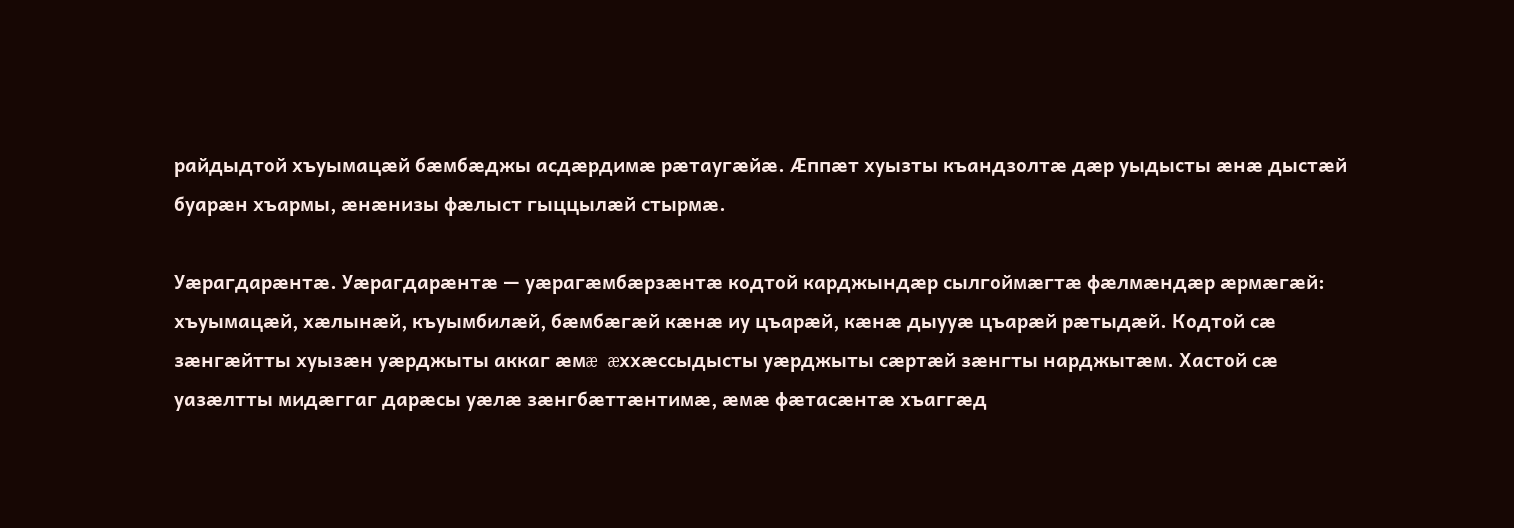райдыдтой хъуымацæй бæмбæджы асдæрдимæ рæтаугæйæ. Æппæт хуызты къандзолтæ дæр уыдысты æнæ дыстæй буарæн хъармы, æнæнизы фæлыст гыццылæй стырмæ.

Уæрагдарæнтæ. Уæрагдарæнтæ — уæрагæмбæрзæнтæ кодтой карджындæр сылгоймæгтæ фæлмæндæр æрмæгæй: хъуымацæй, хæлынæй, къуымбилæй, бæмбæгæй кæнæ иу цъарæй, кæнæ дыууæ цъарæй рæтыдæй. Кодтой сæ зæнгæйтты хуызæн уæрджыты аккаг æмæ æххæссыдысты уæрджыты сæртæй зæнгты нарджытæм. Хастой сæ уазæлтты мидæггаг дарæсы уæлæ зæнгбæттæнтимæ, æмæ фæтасæнтæ хъаггæд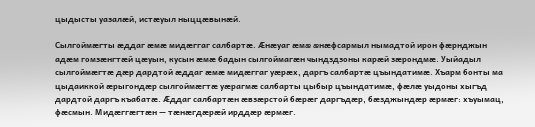цыдысты уазалæй, истæуыл ныццæвынæй.

Сылгоймæгты æддаг æмæ мидæггаг салбартæ. Æнæуаг æмæ æнæфсармыл нымадтой ирон фæрнджын адæм гомзæнгтæй цæуын, кусын æмæ бадын сылгоймагæн чындздзоны карæй зæрондмæ. Уыйадыл сылгоймæгтæ дæр дардтой æддаг æмæ мидæггаг уæрæх, даргъ салбартæ цъындатимæ. Хъарм бонты ма цыдаиккой æрыгондæр сылгоймæгтæ уæрагмæ салбарты цыбыр цъындатимæ, фæлæ уыдоны хыгъд дардтой даргъ къабатæ. Æддаг салбартæн æвзæрстой бæрæг даргъдæр, бæзджындæр æрмæг: хъуымац, фæсмын. Мидæггæгтæн — тæнæгдæрæй ирддæр æрмæг.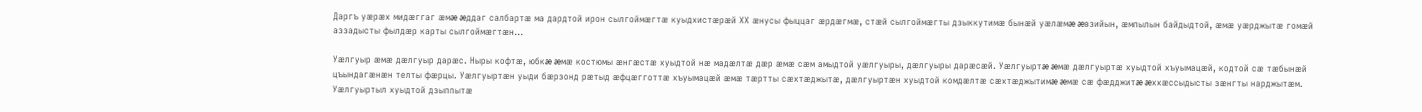Даргъ уæрæх мидæггаг æмæ æддаг салбартæ ма дардтой ирон сылгоймæгтæ куыдхистæрæй ХХ æнусы фыццаг æрдæгмæ, стæй сылгоймæгты дзыккутимæ бынæй уæлæмæ æвзийын, æмпылын байдыдтой, æмæ уæрджытæ гомæй аззадысты фылдæр карты сылгоймæгтæн...

Уæлгуыр æмæ дæлгуыр дарæс. Ныры кофтæ, юбкæ æмæ костюмы æнгæстæ хуыдтой нæ мадæлтæ дæр æмæ сæм амыдтой уæлгуыры, дæлгуыры дарæсæй. Уæлгуыртæ æмæ дæлгуыртæ хуыдтой хъуымацæй, кодтой сæ тæбынæй цъындагæнæн телты фæрцы. Уæлгуыртæн уыди бæрзонд рæтыд æфцæгготтæ хъуымацæй æмæ тæртты сæхтæджытæ, дæлгуыртæн хуыдтой комдæлтæ сæхтæджытимæ æмæ сæ фæдджитæ æххæссыдысты зæнгты нарджытæм. Уæлгуыртыл хуыдтой дзыппытæ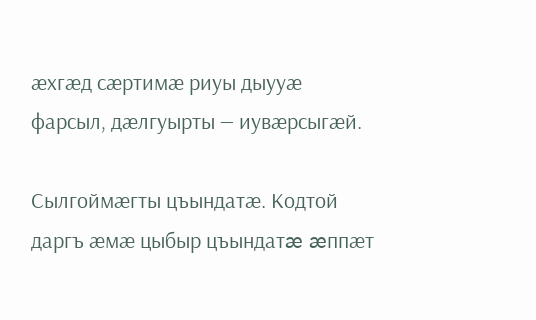æхгæд сæртимæ риуы дыууæ фарсыл, дæлгуырты — иувæрсыгæй.

Сылгоймæгты цъындатæ. Кодтой даргъ æмæ цыбыр цъындатæ æппæт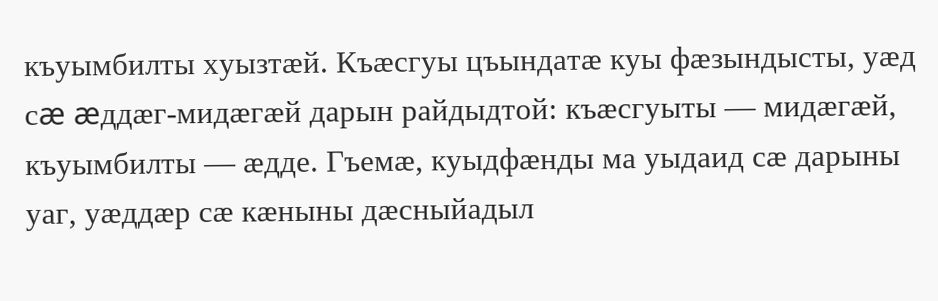къуымбилты хуызтæй. Къæсгуы цъындатæ куы фæзындысты, уæд сæ æддæг-мидæгæй дарын райдыдтой: къæсгуыты — мидæгæй, къуымбилты — æдде. Гъемæ, куыдфæнды ма уыдаид сæ дарыны уаг, уæддæр сæ кæныны дæсныйадыл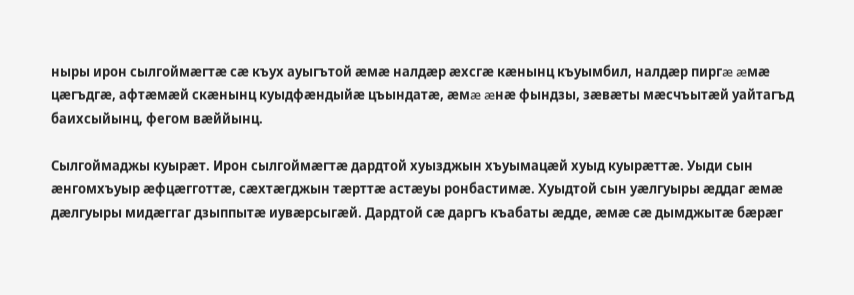ныры ирон сылгоймæгтæ сæ къух ауыгътой æмæ налдæр æхсгæ кæнынц къуымбил, налдæр пиргæ æмæ цæгъдгæ, афтæмæй скæнынц куыдфæндыйæ цъындатæ, æмæ æнæ фындзы, зæвæты мæсчъытæй уайтагъд баихсыйынц, фегом вæййынц.

Сылгоймаджы куырæт. Ирон сылгоймæгтæ дардтой хуызджын хъуымацæй хуыд куырæттæ. Уыди сын æнгомхъуыр æфцæгготтæ, сæхтæгджын тæрттæ астæуы ронбастимæ. Хуыдтой сын уæлгуыры æддаг æмæ дæлгуыры мидæггаг дзыппытæ иувæрсыгæй. Дардтой сæ даргъ къабаты æдде, æмæ сæ дымджытæ бæрæг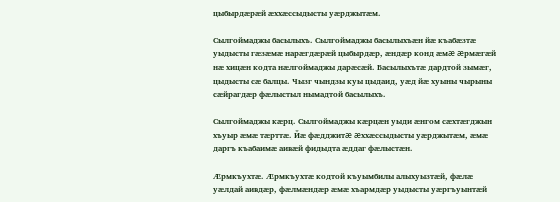цыбырдæрæй æххæссыдысты уæрджытæм.

Сылгоймаджы басылыхъ. Сылгоймаджы басылыхъæн йæ къабæзтæ уыдысты гæзæмæ нарæгдæрæй цыбырдæр, æндæр конд æмæ æрмæгæй нæ хицæн кодта нæлгоймаджы дарæсæй. Басылыхътæ дардтой зымæг, цыдысты сæ балцы. Чызг чындзы куы цыдаид, уæд йæ хуыны чырыны сæйрагдæр фæлыстыл нымадтой басылыхъ.

Сылгоймаджы кæрц. Сылгоймаджы кæрцæн уыди æнгом сæхтæгджын хъуыр æмæ тæрттæ. Йæ фæдджитæ æххæссыдысты уæрджытæм, æмæ даргъ къабаимæ аивæй фидыдта æддаг фæлыстæн.

Æрмкъухтæ. Æрмкъухтæ кодтой къуымбилы алыхуызтæй, фæлæ уæлдай аивдæр, фæлмæндæр æмæ хъармдæр уыдысты уæргъуынтæй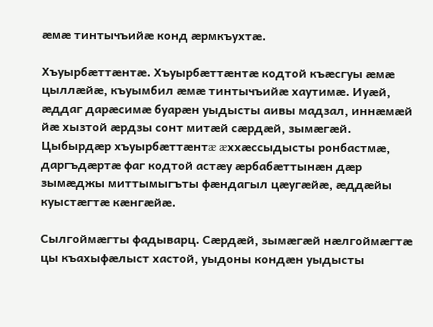æмæ тинтычъийæ конд æрмкъухтæ.

Хъуырбæттæнтæ. Хъуырбæттæнтæ кодтой къæсгуы æмæ цыллæйæ, къуымбил æмæ тинтычъийæ хаутимæ. Иуæй, æддаг дарæсимæ буарæн уыдысты аивы мадзал, иннæмæй йæ хызтой æрдзы сонт митæй сæрдæй, зымæгæй. Цыбырдæр хъуырбæттæнтæ æххæссыдысты ронбастмæ, даргъдæртæ фаг кодтой астæу æрбабæттынæн дæр зымæджы миттымыгъты фæндагыл цæугæйæ, æддæйы куыстæгтæ кæнгæйæ.

Сылгоймæгты фадыварц. Сæрдæй, зымæгæй нæлгоймæгтæ цы къахыфæлыст хастой, уыдоны кондæн уыдысты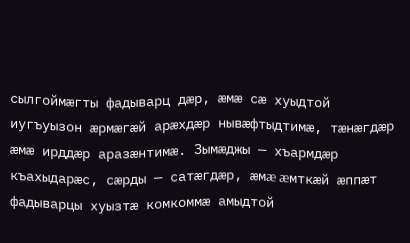сылгоймæгты фадыварц дæр, æмæ сæ хуыдтой иугъуызон æрмæгæй арæхдæр нывæфтыдтимæ, тæнæгдæр æмæ ирддæр аразæнтимæ. Зымæджы — хъармдæр къахыдарæс, сæрды — сатæгдæр, æмæ æмткæй æппæт фадыварцы хуызтæ комкоммæ амыдтой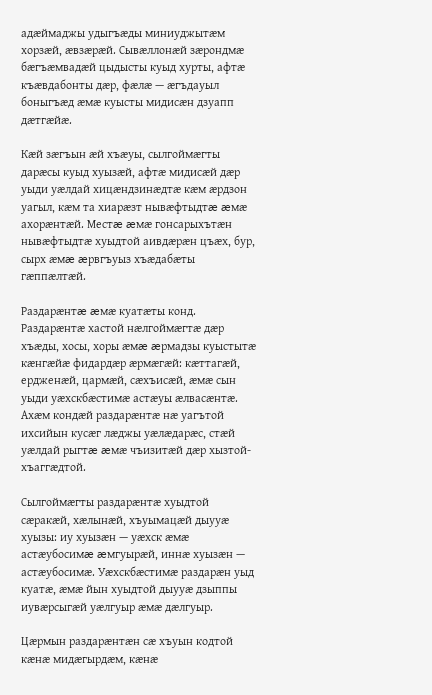адæймаджы удыгъæды миниуджытæм хорзæй, æвзæрæй. Сывæллонæй зæрондмæ бæгъæмвадæй цыдысты куыд хурты, афтæ къæвдабонты дæр, фæлæ — æгъдауыл боныгъæд æмæ куысты мидисæн дзуапп дæтгæйæ.

Кæй зæгъын æй хъæуы, сылгоймæгты дарæсы куыд хуызæй, афтæ мидисæй дæр уыди уæлдай хицæндзинæдтæ кæм æрдзон уагыл, кæм та хиарæзт нывæфтыдтæ æмæ ахорæнтæй. Местæ æмæ гонсарыхътæн нывæфтыдтæ хуыдтой аивдæрæн цъæх, бур, сырх æмæ æрвгъуыз хъæдабæты гæппæлтæй.

Раздарæнтæ æмæ куатæты конд. Раздарæнтæ хастой нæлгоймæгтæ дæр хъæды, хосы, хоры æмæ æрмадзы куыстытæ кæнгæйæ фидардæр æрмæгæй: кæттагæй, ердженæй, цармæй, сæхъисæй, æмæ сын уыди уæхскбæстимæ астæуы æлвасæнтæ. Ахæм кондæй раздарæнтæ нæ уагътой ихсийын кусæг лæджы уæлæдарæс, стæй уæлдай рыгтæ æмæ чъизитæй дæр хызтой-хъаггæдтой.

Сылгоймæгты раздарæнтæ хуыдтой сæракæй, хæлынæй, хъуымацæй дыууæ хуызы: иу хуызæн — уæхск æмæ астæубосимæ æмгуырæй, иннæ хуызæн — астæубосимæ. Уæхскбæстимæ раздарæн уыд куатæ, æмæ йын хуыдтой дыууæ дзыппы иувæрсыгæй уæлгуыр æмæ дæлгуыр.

Цæрмын раздарæнтæн сæ хъуын кодтой кæнæ мидæгырдæм, кæнæ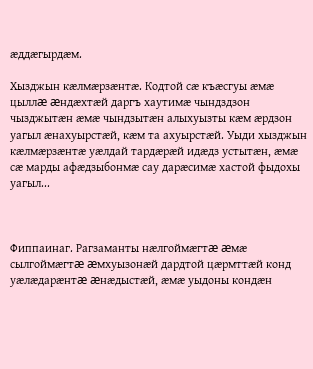æддæгырдæм.

Хызджын кæлмæрзæнтæ. Кодтой сæ къæсгуы æмæ цыллæ æндæхтæй даргъ хаутимæ чындздзон чызджытæн æмæ чындзытæн алыхуызты кæм æрдзон уагыл æнахуырстæй, кæм та ахуырстæй. Уыди хызджын кæлмæрзæнтæ уæлдай тардæрæй идæдз устытæн, æмæ сæ марды афæдзыбонмæ сау дарæсимæ хастой фыдохы уагыл...



Фиппаинаг. Рагзаманты нæлгоймæгтæ æмæ сылгоймæгтæ æмхуызонæй дардтой цæрмттæй конд уæлæдарæнтæ æнæдыстæй, æмæ уыдоны кондæн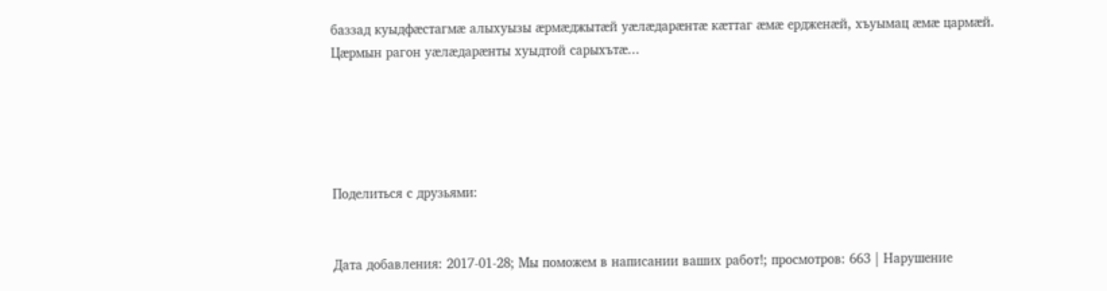баззад куыдфæстагмæ алыхуызы æрмæджытæй уæлæдарæнтæ кæттаг æмæ ердженæй, хъуымац æмæ цармæй. Цæрмын рагон уæлæдарæнты хуыдтой сарыхътæ...





Поделиться с друзьями:


Дата добавления: 2017-01-28; Мы поможем в написании ваших работ!; просмотров: 663 | Нарушение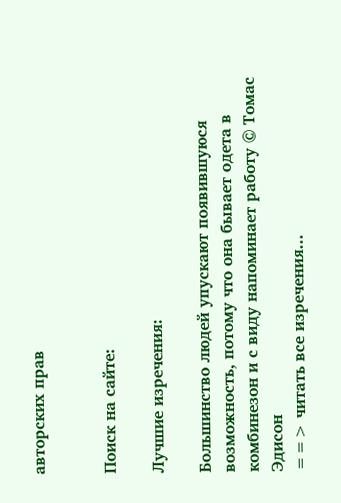авторских прав


Поиск на сайте:

Лучшие изречения:

Большинство людей упускают появившуюся возможность, потому что она бывает одета в комбинезон и с виду напоминает работу © Томас Эдисон
==> читать все изречения...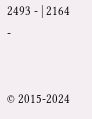2493 - | 2164 -


© 2015-2024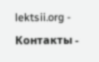lektsii.org - Контакты -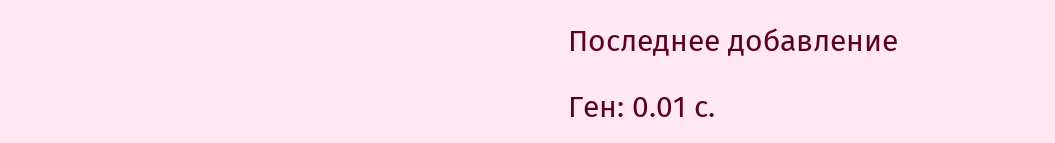Последнее добавление

Ген: 0.01 с.